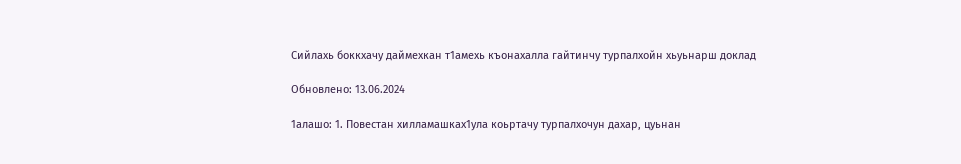Сийлахь боккхачу даймехкан т1амехь къонахалла гайтинчу турпалхойн хьуьнарш доклад

Обновлено: 13.06.2024

1алашо: 1. Повестан хилламашках1ула коьртачу турпалхочун дахар, цуьнан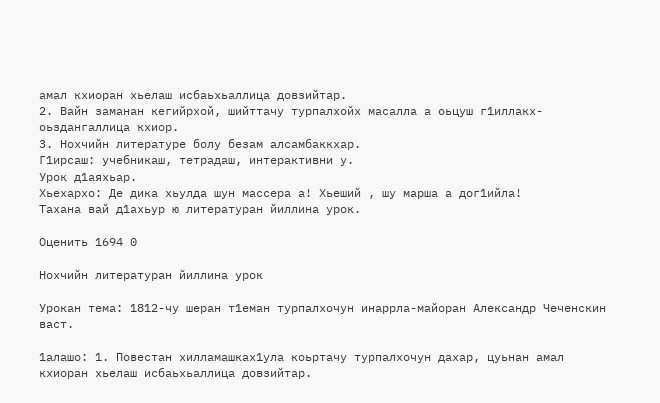амал кхиоран хьелаш исбаьхьаллица довзийтар.
2. Вайн заманан кегийрхой, шийттачу турпалхойх масалла а оьцуш г1иллакх-оьздангаллица кхиор.
3. Нохчийн литературе болу безам алсамбаккхар.
Г1ирсаш: учебникаш, тетрадаш, интерактивни у.
Урок д1аяхьар.
Хьехархо: Де дика хьулда шун массера а! Хьеший , шу марша а дог1ийла!
Тахана вай д1ахьур ю литературан йиллина урок.

Оценить 1694 0

Нохчийн литературан йиллина урок

Урокан тема: 1812-чу шеран т1еман турпалхочун инаррла-майоран Александр Чеченскин васт.

1алашо: 1. Повестан хилламашках1ула коьртачу турпалхочун дахар, цуьнан амал кхиоран хьелаш исбаьхьаллица довзийтар.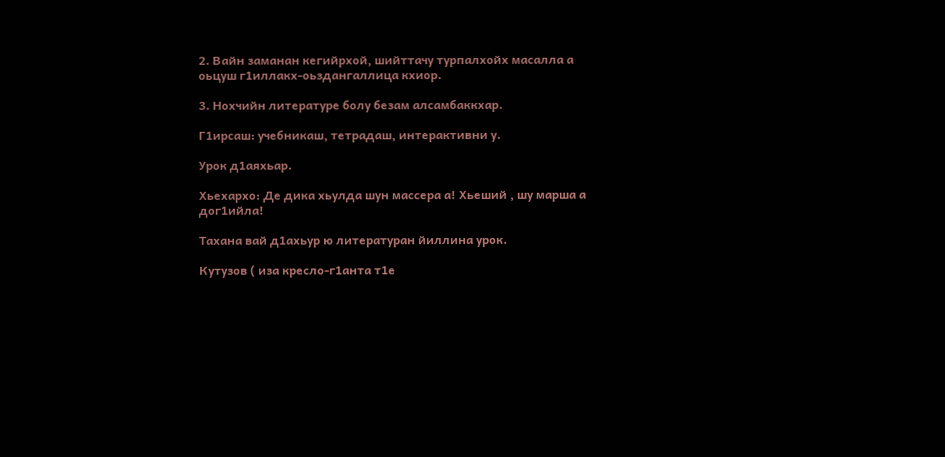2. Вайн заманан кегийрхой, шийттачу турпалхойх масалла а оьцуш г1иллакх-оьздангаллица кхиор.

3. Нохчийн литературе болу безам алсамбаккхар.

Г1ирсаш: учебникаш, тетрадаш, интерактивни у.

Урок д1аяхьар.

Хьехархо: Де дика хьулда шун массера а! Хьеший , шу марша а дог1ийла!

Тахана вай д1ахьур ю литературан йиллина урок.

Кутузов ( иза кресло-г1анта т1е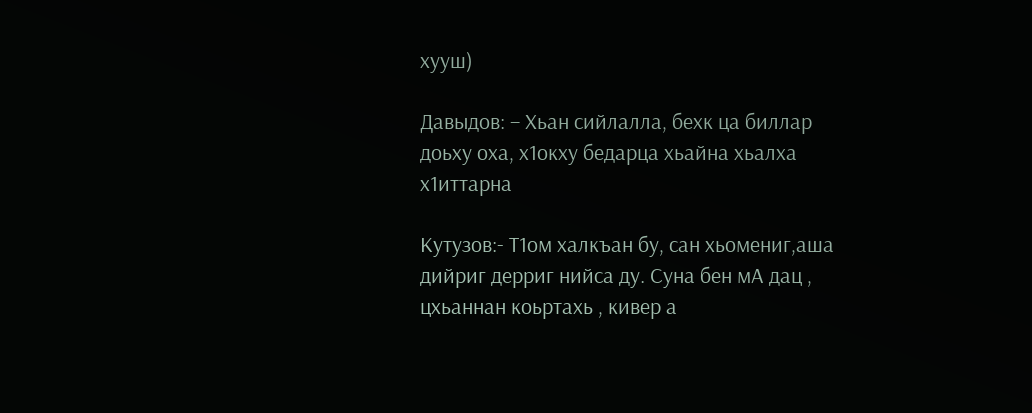хууш)

Давыдов: – Хьан сийлалла, бехк ца биллар доьху оха, х1окху бедарца хьайна хьалха х1иттарна

Кутузов:- Т1ом халкъан бу, сан хьомениг,аша дийриг дерриг нийса ду. Суна бен мА дац , цхьаннан коьртахь , кивер а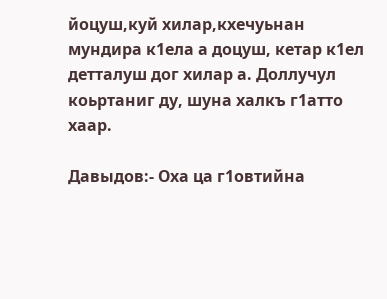йоцуш,куй хилар,кхечуьнан мундира к1ела а доцуш, кетар к1ел детталуш дог хилар а. Доллучул коьртаниг ду, шуна халкъ г1атто хаар.

Давыдов:- Оха ца г1овтийна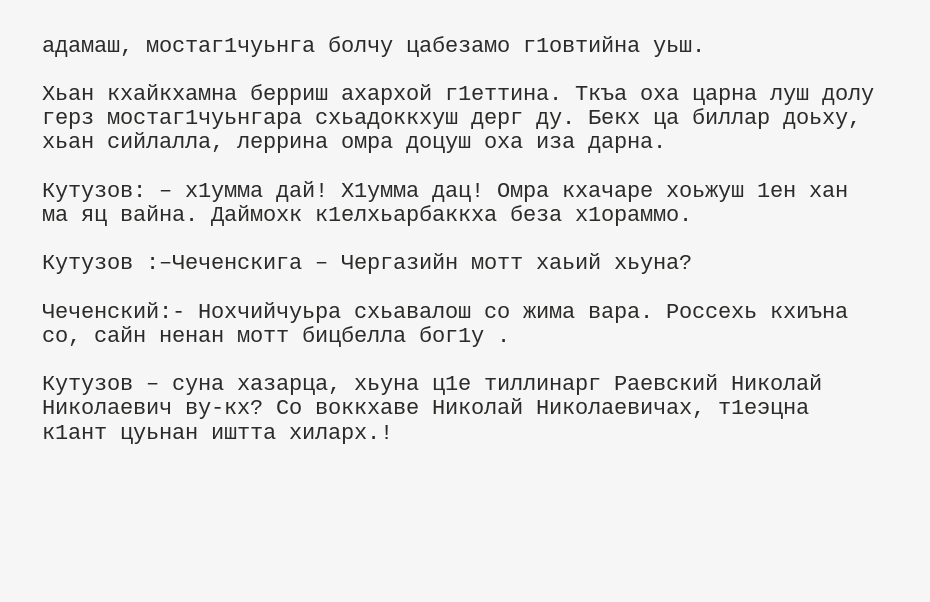адамаш, мостаг1чуьнга болчу цабезамо г1овтийна уьш.

Хьан кхайкхамна берриш ахархой г1еттина. Ткъа оха царна луш долу герз мостаг1чуьнгара схьадоккхуш дерг ду. Бекх ца биллар доьху, хьан сийлалла, леррина омра доцуш оха иза дарна.

Кутузов: – х1умма дай! Х1умма дац! Омра кхачаре хоьжуш 1ен хан ма яц вайна. Даймохк к1елхьарбаккха беза х1ораммо.

Кутузов :–Чеченскига – Чергазийн мотт хаьий хьуна?

Чеченский:- Нохчийчуьра схьавалош со жима вара. Россехь кхиъна со, сайн ненан мотт бицбелла бог1у .

Кутузов – суна хазарца, хьуна ц1е тиллинарг Раевский Николай Николаевич ву-кх? Со воккхаве Николай Николаевичах, т1еэцна к1ант цуьнан иштта хиларх.!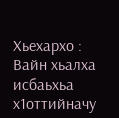Хьехархо : Вайн хьалха исбаьхьа х1оттийначу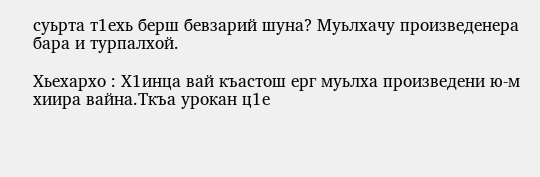суьрта т1ехь берш бевзарий шуна? Муьлхачу произведенера бара и турпалхой.

Хьехархо : Х1инца вай къастош ерг муьлха произведени ю-м хиира вайна.Ткъа урокан ц1е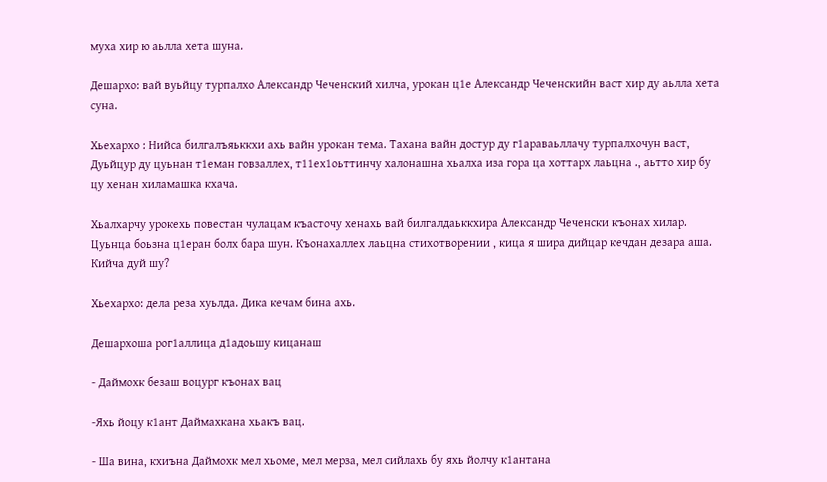муха хир ю аьлла хета шуна.

Дешархо: вай вуьйцу турпалхо Александр Чеченский хилча, урокан ц1е Александр Чеченскийн васт хир ду аьлла хета суна.

Хьехархо : Нийса билгалъяьккхи ахь вайн урокан тема. Тахана вайн достур ду г1араваьллачу турпалхочун васт, Дуьйцур ду цуьнан т1еман говзаллех, т11ех1оьттинчу халонашна хьалха иза гора ца хоттарх лаьцна ., аьтто хир бу цу хенан хиламашка кхача.

Хьалхарчу урокехь повестан чулацам къасточу хенахь вай билгалдаьккхира Александр Чеченски къонах хилар. Цуьнца боьзна ц1еран болх бара шун. Къонахаллех лаьцна стихотворении , кица я шира дийцар кечдан дезара аша. Кийча дуй шу?

Хьехархо: дела реза хуьлда. Дика кечам бина ахь.

Дешархоша рог1аллица д1адоьшу кицанаш

- Даймохк безаш воцург къонах вац

-Яхь йоцу к1ант Даймахкана хьакъ вац.

- Ша вина, кхиъна Даймохк мел хьоме, мел мерза, мел сийлахь бу яхь йолчу к1антана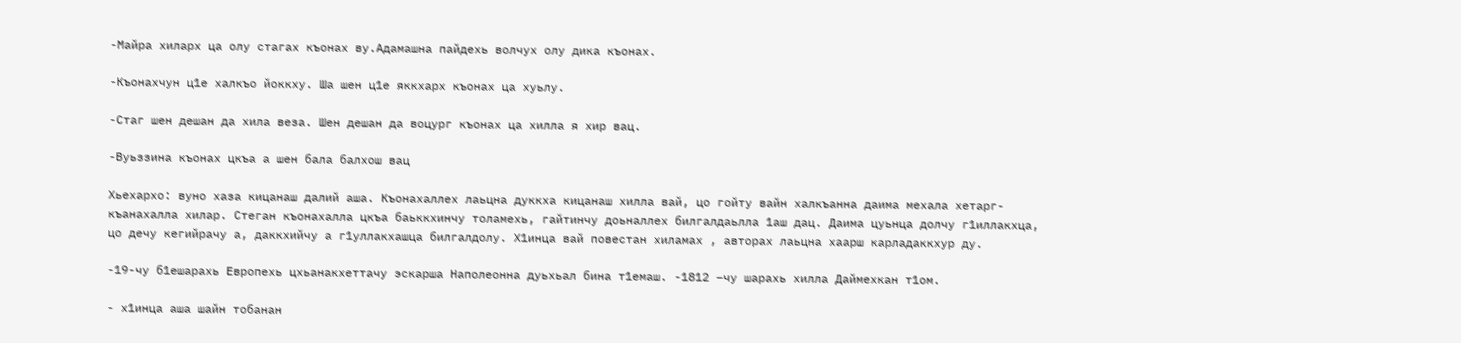-Майра хиларх ца олу стагах къонах ву.Адамашна пайдехь волчух олу дика къонах.

-Къонахчун ц1е халкъо йоккху. Ша шен ц1е яккхарх къонах ца хуьлу.

-Стаг шен дешан да хила веза. Шен дешан да воцург къонах ца хилла я хир вац.

-Вуьззина къонах цкъа а шен бала балхош вац

Хьехархо: вуно хаза кицанаш далий аша. Къонахаллех лаьцна дуккха кицанаш хилла вай, цо гойту вайн халкъанна даима мехала хетарг- къанахалла хилар. Стеган къонахалла цкъа баьккхинчу толамехь, гайтинчу доьналлех билгалдаьлла 1аш дац. Даима цуьнца долчу г1иллакхца, цо дечу кегийрачу а, даккхийчу а г1уллакхашца билгалдолу. Х1инца вай повестан хиламах , авторах лаьцна хаарш карладаккхур ду.

-19-чу б1ешарахь Европехь цхьанакхеттачу эскарша Наполеонна дуьхьал бина т1емаш. -1812 –чу шарахь хилла Даймехкан т1ом.

- х1инца аша шайн тобанан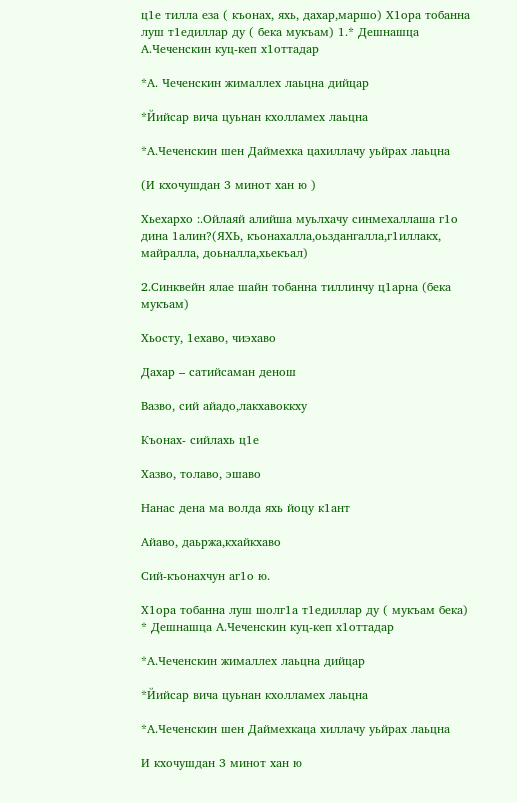ц1е тилла еза ( къонах, яхь, дахар,маршо) Х1ора тобанна луш т1едиллар ду ( бека мукъам) 1.* Дешнашца А.Чеченскин куц-кеп х1оттадар

*А. Чеченскин жималлех лаьцна дийцар

*Йийсар вича цуьнан кхолламех лаьцна

*А.Чеченскин шен Даймехка цахиллачу уьйрах лаьцна

(И кхочушдан 3 минот хан ю )

Хьехархо :.Ойлаяй алийша муьлхачу синмехаллаша г1о дина 1алин?(ЯХЬ, къонахалла,оьздангалла,г1иллакх, майралла, доьналла,хьекъал)

2.Синквейн ялае шайн тобанна тиллинчу ц1арна (бека мукъам)

Хьосту, 1ехаво, чиэхаво

Дахар – сатийсаман денош

Вазво, сий айадо,лакхавоккху

Къонах- сийлахь ц1е

Хазво, толаво, эшаво

Нанас дена ма волда яхь йоцу к1ант

Айаво, даьржа,кхайкхаво

Сий-къонахчун аг1о ю.

Х1ора тобанна луш шолг1а т1едиллар ду ( мукъам бека) * Дешнашца А.Чеченскин куц-кеп х1оттадар

*А.Чеченскин жималлех лаьцна дийцар

*Йийсар вича цуьнан кхолламех лаьцна

*А.Чеченскин шен Даймехкаца хиллачу уьйрах лаьцна

И кхочушдан 3 минот хан ю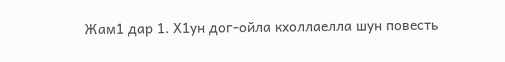Жам1 дар 1. Х1ун дог-ойла кхоллаелла шун повесть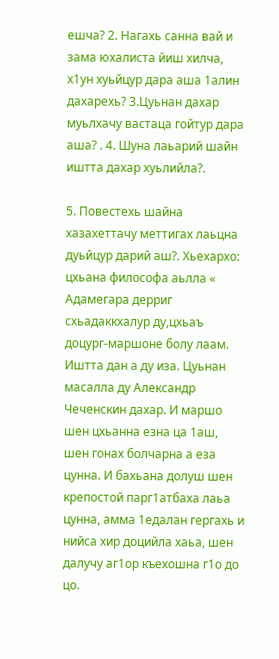ешча? 2. Нагахь санна вай и зама юхалиста йиш хилча, х1ун хуьйцур дара аша 1алин дахарехь? 3.Цуьнан дахар муьлхачу вастаца гойтур дара аша? . 4. Шуна лаьарий шайн иштта дахар хуьлийла?.

5. Повестехь шайна хазахеттачу меттигах лаьцна дуьйцур дарий аш?. Хьехархо: цхьана философа аьлла « Адамегара дерриг схьадаккхалур ду,цхьаъ доцург-маршоне болу лаам. Иштта дан а ду иза. Цуьнан масалла ду Александр Чеченскин дахар. И маршо шен цхьанна езна ца 1аш, шен гонах болчарна а еза цунна. И бахьана долуш шен крепостой парг1атбаха лаьа цунна, амма 1едалан гергахь и нийса хир доцийла хаьа, шен далучу аг1ор къехошна г1о до цо.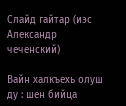Слайд гайтар (иэс Александр чеченский)

Вайн халкъехь олуш ду : шен бийца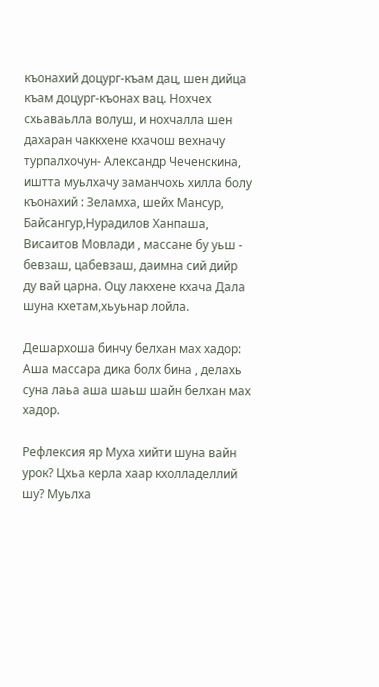къонахий доцург-къам дац, шен дийца къам доцург-къонах вац. Нохчех схьаваьлла волуш, и нохчалла шен дахаран чаккхене кхачош вехначу турпалхочун- Александр Чеченскина, иштта муьлхачу заманчохь хилла болу къонахий : Зеламха, шейх Мансур, Байсангур,Нурадилов Ханпаша, Висаитов Мовлади , массане бу уьш - бевзаш, цабевзаш, даимна сий дийр ду вай царна. Оцу лакхене кхача Дала шуна кхетам,хьуьнар лойла.

Дешархоша бинчу белхан мах хадор: Аша массара дика болх бина , делахь суна лаьа аша шаьш шайн белхан мах хадор.

Рефлексия яр Муха хийти шуна вайн урок? Цхьа керла хаар кхолладеллий шу? Муьлха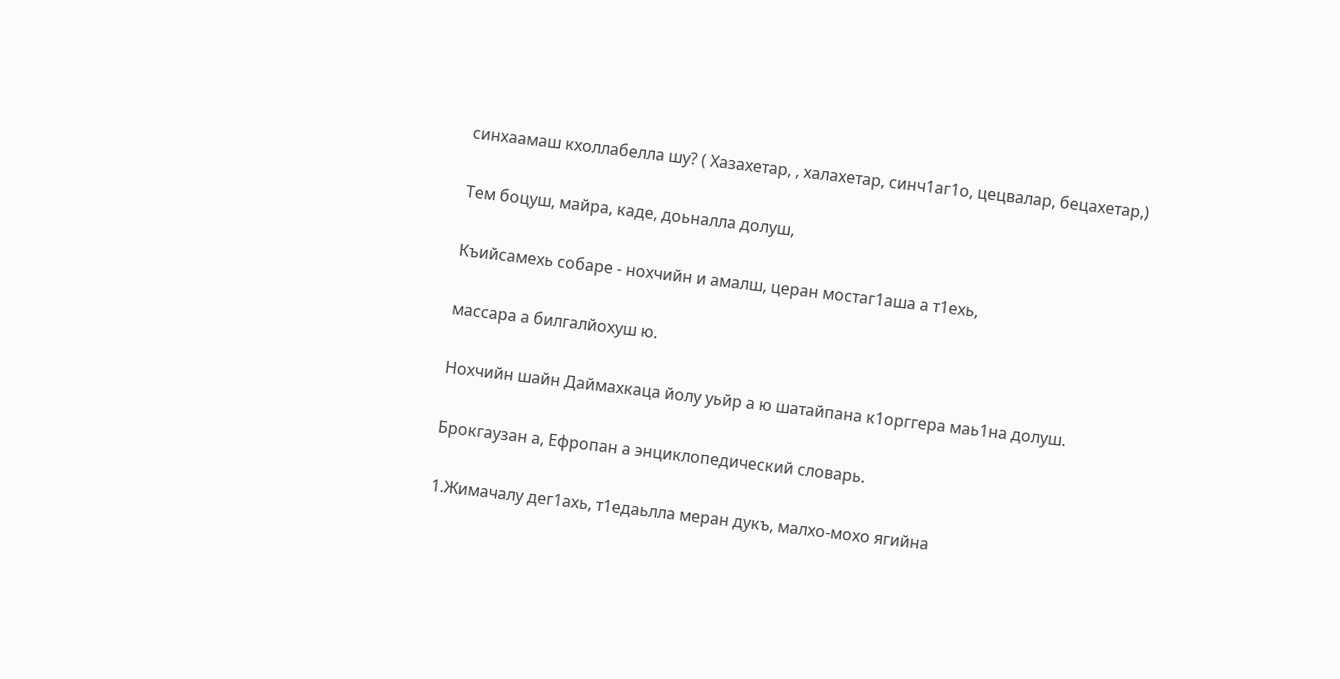синхаамаш кхоллабелла шу? ( Хазахетар, , халахетар, синч1аг1о, цецвалар, бецахетар,)

Тем боцуш, майра, каде, доьналла долуш,

Къийсамехь собаре - нохчийн и амалш, церан мостаг1аша а т1ехь,

массара а билгалйохуш ю.

Нохчийн шайн Даймахкаца йолу уьйр а ю шатайпана к1орггера маь1на долуш.

Брокгаузан а, Ефропан а энциклопедический словарь.

1.Жимачалу дег1ахь, т1едаьлла меран дукъ, малхо-мохо ягийна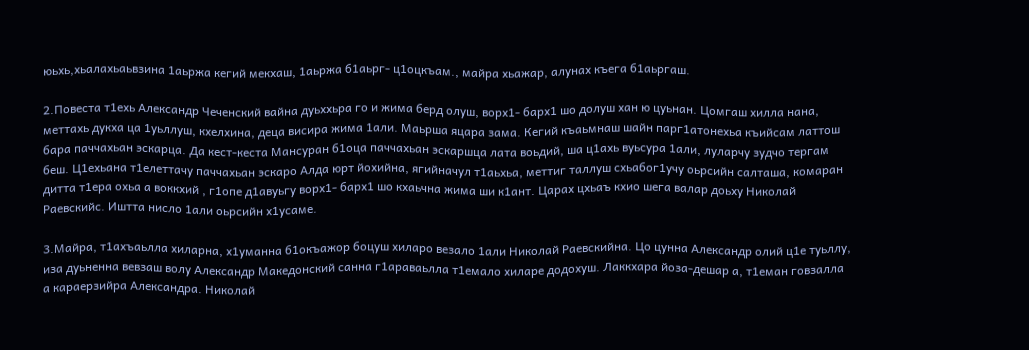юьхь,хьалахьаьвзина 1аьржа кегий мекхаш, 1аьржа б1аьрг- ц1оцкъам., майра хьажар, алунах къега б1аьргаш.

2.Повеста т1ехь Александр Чеченский вайна дуьххьра го и жима берд олуш, ворх1- барх1 шо долуш хан ю цуьнан. Цомгаш хилла нана, меттахь дукха ца 1уьллуш, кхелхина, деца висира жима 1али. Маьрша яцара зама. Кегий къаьмнаш шайн парг1атонехьа къийсам латтош бара паччахьан эскарца. Да кест-кеста Мансуран б1оца паччахьан эскаршца лата воьдий, ша ц1ахь вуьсура 1али, луларчу зудчо тергам беш. Ц1ехьана т1елеттачу паччахьан эскаро Алда юрт йохийна, ягийначул т1аьхьа, меттиг таллуш схьабог1учу оьрсийн салташа, комаран дитта т1ера охьа а воккхий , г1опе д1авуьгу ворх1- барх1 шо кхаьчна жима ши к1ант. Царах цхьаъ кхио шега валар доьху Николай Раевскийс. Иштта нисло 1али оьрсийн х1усаме.

3.Майра, т1ахъаьлла хиларна, х1уманна б1окъажор боцуш хиларо везало 1али Николай Раевскийна. Цо цунна Александр олий ц1е туьллу, иза дуьненна вевзаш волу Александр Македонский санна г1араваьлла т1емало хиларе додохуш. Лаккхара йоза-дешар а, т1еман говзалла а караерзийра Александра. Николай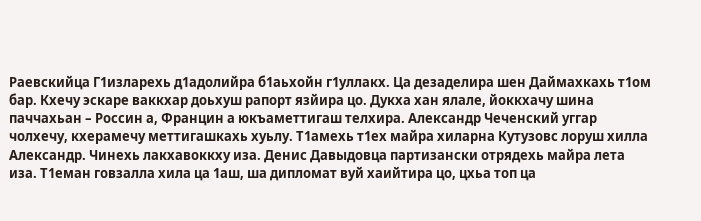Раевскийца Г1изларехь д1адолийра б1аьхойн г1уллакх. Ца дезаделира шен Даймахкахь т1ом бар. Кхечу эскаре ваккхар доьхуш рапорт язйира цо. Дукха хан ялале, йоккхачу шина паччахьан – Россин а, Францин а юкъаметтигаш телхира. Александр Чеченский уггар чолхечу, кхерамечу меттигашкахь хуьлу. Т1амехь т1ех майра хиларна Кутузовс лоруш хилла Александр. Чинехь лакхавоккху иза. Денис Давыдовца партизански отрядехь майра лета иза. Т1еман говзалла хила ца 1аш, ша дипломат вуй хаийтира цо, цхьа топ ца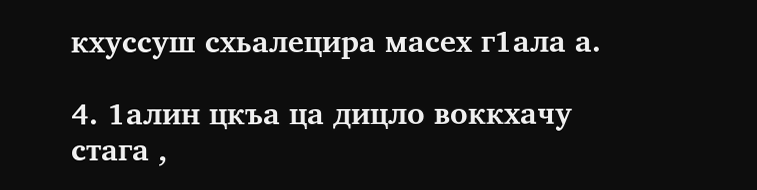кхуссуш схьалецира масех г1ала а.

4. 1алин цкъа ца дицло воккхачу стага ,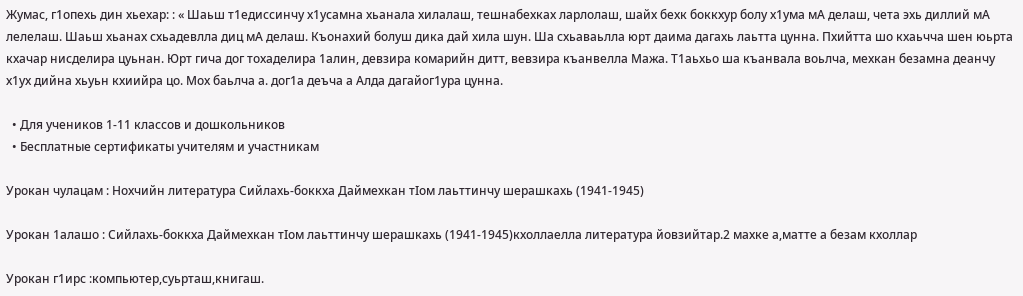Жумас, г1опехь дин хьехар: : « Шаьш т1едиссинчу х1усамна хьанала хилалаш, тешнабехках ларлолаш, шайх бехк боккхур болу х1ума мА делаш, чета эхь диллий мА лелелаш. Шаьш хьанах схьадевлла диц мА делаш. Къонахий болуш дика дай хила шун. Ша схьаваьлла юрт даима дагахь лаьтта цунна. Пхийтта шо кхаьчча шен юьрта кхачар нисделира цуьнан. Юрт гича дог тохаделира 1алин, девзира комарийн дитт, вевзира къанвелла Мажа. Т1аьхьо ша къанвала воьлча, мехкан безамна деанчу х1ух дийна хьуьн кхиийра цо. Мох баьлча а. дог1а деъча а Алда дагайог1ура цунна.

  • Для учеников 1-11 классов и дошкольников
  • Бесплатные сертификаты учителям и участникам

Урокан чулацам : Нохчийн литература Сийлахь-боккха Даймехкан тIом лаьттинчу шерашкахь (1941-1945)

Урокан 1алашо : Сийлахь-боккха Даймехкан тIом лаьттинчу шерашкахь (1941-1945)кхоллаелла литература йовзийтар.2 махке а,матте а безам кхоллар

Урокан г1ирс :компьютер,суьрташ,книгаш.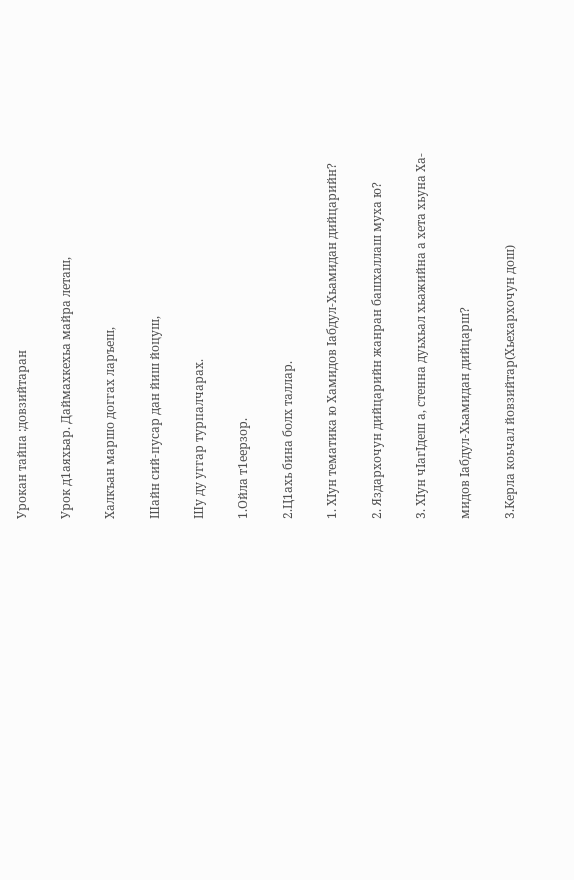Урокан тайпа :довзийтаран

Урок д1аяхьар. Даймахкехьа майра леташ,

Халкъан маршо доггах ларъеш,

Шайн сий-пусар дан йиш йоцуш,

Шу ду уггар турпалчарах.

1.Ойла т1еерзор.

2.Ц1ахь бина болх таллар.

1. ХIун тематика ю Хамидов Iабдул-Хьамидан дийцарийн?

2. Яздархочун дийцарийн жанран башхаллаш муха ю?

3. ХIун чIагIдеш а, стенна дуьхьал хьажийна а хета хьуна Ха-

мидов Iабдул-Хьамидан дийцарш?

3.Керла коьчал йовзийтар(Хьехархочун дош)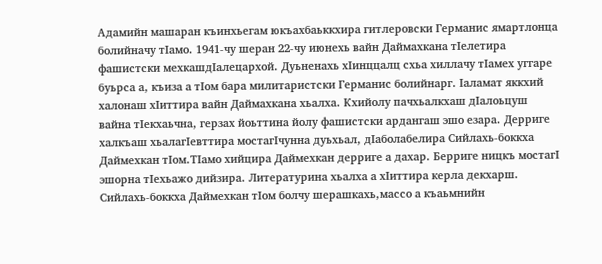Адамийн машаран къинхьегам юкъахбаьккхира гитлеровски Германис ямартлонца болийначу тIамо. 1941-чу шеран 22-чу июнехь вайн Даймахкана тIелетира фашистски мехкашдIалецархой. Дуьненахь хIинццалц схьа хиллачу тIамех уггаре буьрса а, къиза а тIом бара милитаристски Германис болийнарг. Iаламат яккхий халонаш хIиттира вайн Даймахкана хьалха. Кхийолу пачхьалкхаш дIалоьцуш вайна тIекхаьчна, герзах йоьттина йолу фашистски ардангаш эшо езара. Дерриге халкъаш хьалагIевттира мостагIчунна дуьхьал, дIаболабелира Сийлахь-боккха Даймехкан тIом.ТIамо хийцира Даймехкан дерриге а дахар. Берриге ницкъ мостагI эшорна тIехьажо дийзира. Литературина хьалха а хIиттира керла декхарш. Сийлахь-боккха Даймехкан тIом болчу шерашкахь,массо а къаьмнийн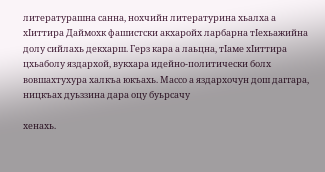литературашна санна, нохчийн литературина хьалха а хIиттира Даймохк фашистски акхаройх ларбарна тIехьажийна долу сийлахь декхарш. Герз кара а лаьцна, тIаме хIиттира цхьаболу яздархой, вукхара идейно-политически болх вовшахтухура халкъа юкъахь. Массо а яздархочун дош даггара, ницкъах дуьззина дара оцу буьрсачу

хенахь.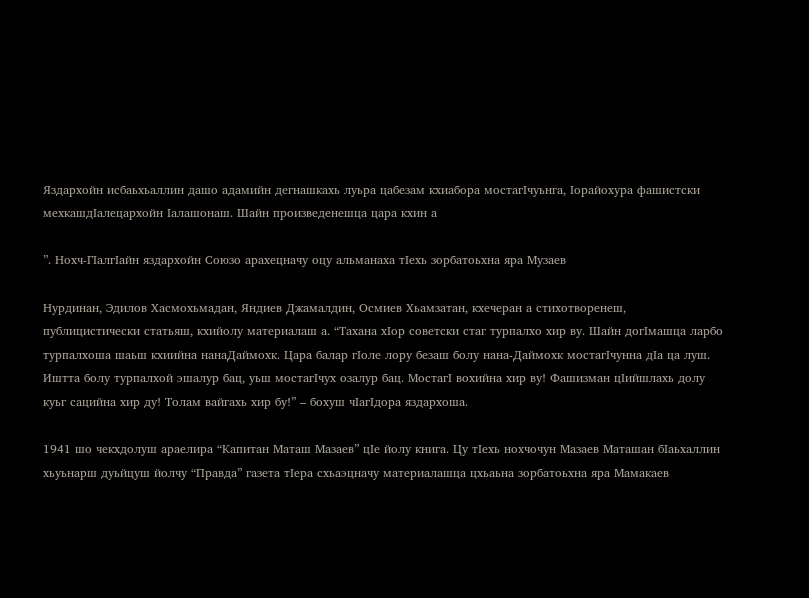Яздархойн исбаьхьаллин дашо адамийн дегнашкахь луьра цабезам кхиабора мостагIчуьнга, Iорайохура фашистски мехкашдIалецархойн Iалашонаш. Шайн произведенешца цара кхин а

”. Нохч-ГIалгIайн яздархойн Союзо арахецначу оцу альманаха тIехь зорбатоьхна яра Музаев

Нурдинан, Эдилов Хасмохьмадан, Яндиев Джамалдин, Осмиев Хьамзатан, кхечеран а стихотворенеш, публицистически статьяш, кхийолу материалаш а. “Тахана хIор советски стаг турпалхо хир ву. Шайн догIмашца ларбо турпалхоша шаьш кхиийна нанаДаймохк. Цара балар гIоле лору безаш болу нана-Даймохк мостагIчунна дIа ца луш. Иштта болу турпалхой эшалур бац, уьш мостагIчух озалур бац. МостагI вохийна хир ву! Фашизман цIийшлахь долу куьг сацийна хир ду! Толам вайгахь хир бу!” – бохуш чIагIдора яздархоша.

1941 шо чекхдолуш араелира “Капитан Маташ Мазаев” цIе йолу книга. Цу тIехь нохчочун Мазаев Маташан бIаьхаллин хьуьнарш дуьйцуш йолчу “Правда” газета тIера схьаэцначу материалашца цхьаьна зорбатоьхна яра Мамакаев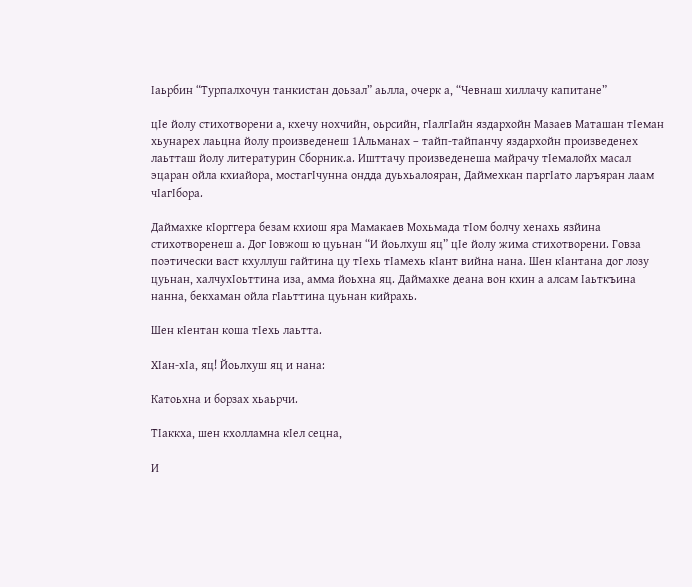Iаьрбин “Турпалхочун танкистан доьзал” аьлла, очерк а, “Чевнаш хиллачу капитане”

цIе йолу стихотворени а, кхечу нохчийн, оьрсийн, гIалгIайн яздархойн Мазаев Маташан тIеман хьунарех лаьцна йолу произведенеш 1Альманах – тайп-тайпанчу яздархойн произведенех лаьтташ йолу литературин Сборник.а. Ишттачу произведенеша майрачу тIемалойх масал эцаран ойла кхиайора, мостагIчунна ондда дуьхьалояран, Даймехкан паргIато ларъяран лаам чIагIбора.

Даймахке кIорггера безам кхиош яра Мамакаев Мохьмада тIом болчу хенахь язйина стихотворенеш а. Дог Iовжош ю цуьнан “И йоьлхуш яц” цIе йолу жима стихотворени. Говза поэтически васт кхуллуш гайтина цу тIехь тIамехь кIант вийна нана. Шен кIантана дог лозу цуьнан, халчухIоьттина иза, амма йоьхна яц. Даймахке деана вон кхин а алсам Iаьткъина нанна, бекхаман ойла гIаьттина цуьнан кийрахь.

Шен кIентан коша тIехь лаьтта.

ХIан-хIа, яц! Йоьлхуш яц и нана:

Катоьхна и борзах хьаьрчи.

ТIаккха, шен кхолламна кIел сецна,

И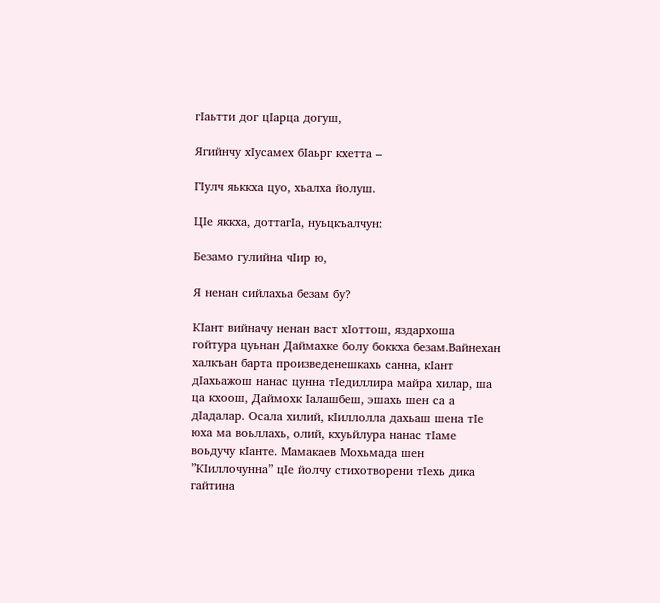гIаьтти дог цIарца догуш,

Ягийнчу хIусамех бIаьрг кхетта –

ГIулч яьккха цуо, хьалха йолуш.

ЦIе яккха, доттагIа, нуьцкъалчун:

Безамо гулийна чIир ю,

Я ненан сийлахьа безам бу?

КIант вийначу ненан васт хIоттош, яздархоша гойтура цуьнан Даймахке болу боккха безам.Вайнехан халкъан барта произведенешкахь санна, кIант дIахьажош нанас цунна тIедиллира майра хилар, ша ца кхоош, Даймохк Iалашбеш, эшахь шен са а дIадалар. Осала хилий, кIиллолла дахьаш шена тIе юха ма воьллахь, олий, кхуьйлура нанас тIаме воьдучу кIанте. Мамакаев Мохьмада шен ”КIиллочунна” цIе йолчу стихотворени тIехь дика гайтина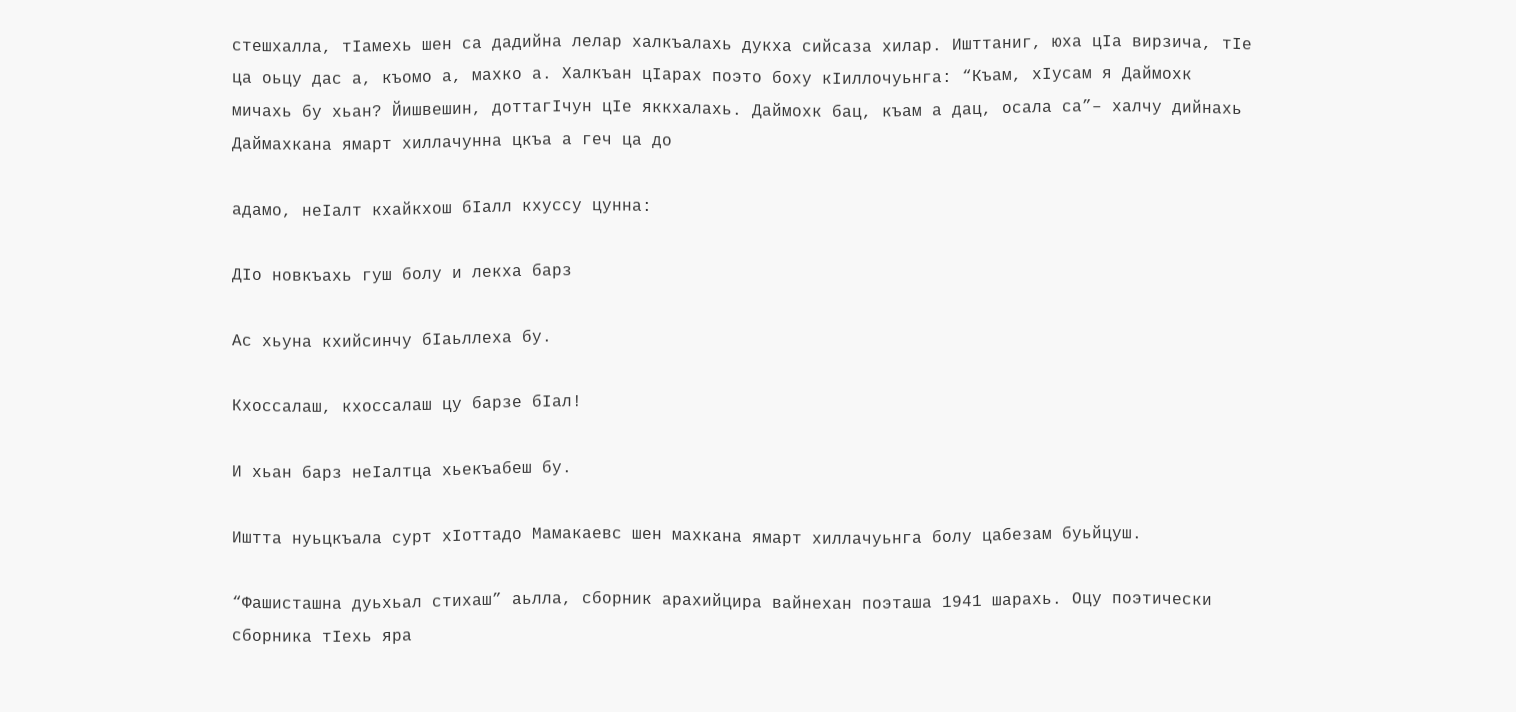стешхалла, тIамехь шен са дадийна лелар халкъалахь дукха сийсаза хилар. Ишттаниг, юха цIа вирзича, тIе ца оьцу дас а, къомо а, махко а. Халкъан цIарах поэто боху кIиллочуьнга: “Къам, хIусам я Даймохк мичахь бу хьан? Йишвешин, доттагIчун цIе яккхалахь. Даймохк бац, къам а дац, осала са”– халчу дийнахь Даймахкана ямарт хиллачунна цкъа а геч ца до

адамо, неIалт кхайкхош бIалл кхуссу цунна:

ДIо новкъахь гуш болу и лекха барз

Ас хьуна кхийсинчу бIаьллеха бу.

Кхоссалаш, кхоссалаш цу барзе бIал!

И хьан барз неIалтца хьекъабеш бу.

Иштта нуьцкъала сурт хIоттадо Мамакаевс шен махкана ямарт хиллачуьнга болу цабезам буьйцуш.

“Фашисташна дуьхьал стихаш” аьлла, сборник арахийцира вайнехан поэташа 1941 шарахь. Оцу поэтически сборника тIехь яра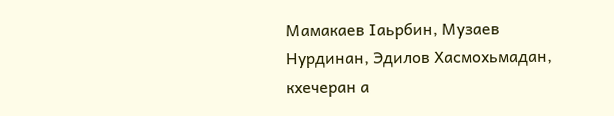Мамакаев Iаьрбин, Музаев Нурдинан, Эдилов Хасмохьмадан, кхечеран а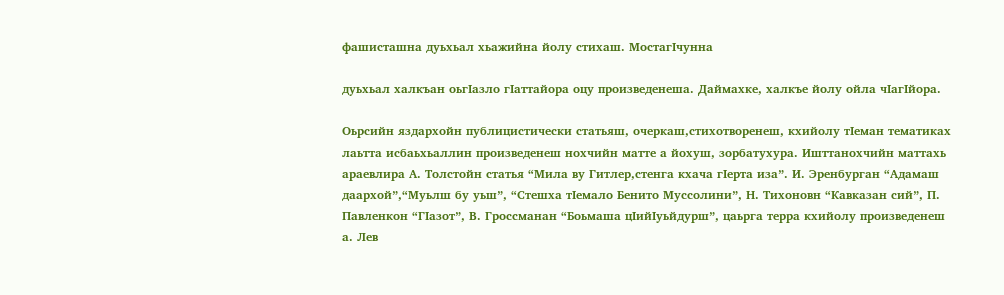фашисташна дуьхьал хьажийна йолу стихаш. МостагIчунна

дуьхьал халкъан оьгIазло гIаттайора оцу произведенеша. Даймахке, халкъе йолу ойла чIагIйора.

Оьрсийн яздархойн публицистически статьяш, очеркаш,стихотворенеш, кхийолу тIеман тематиках лаьтта исбаьхьаллин произведенеш нохчийн матте а йохуш, зорбатухура. Ишттанохчийн маттахь араевлира А. Толстойн статья “Мила ву Гитлер,стенга кхача гIерта иза”. И. Эренбурган “Адамаш даархой”,“Муьлш бу уьш”, “Стешха тIемало Бенито Муссолини”, Н. Тихоновн “Кавказан сий”, П. Павленкон “ГIазот”, В. Гроссманан “Боьмаша цIийIуьйдурш”, цаьрга терра кхийолу произведенеш а. Лев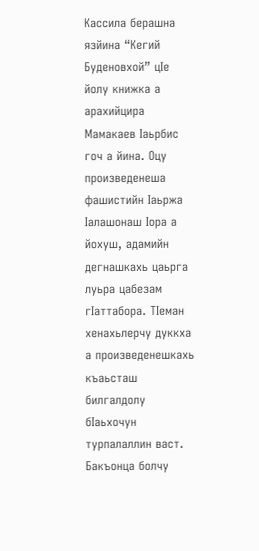Кассила берашна язйина “Кегий Буденовхой” цIе йолу книжка а арахийцира Мамакаев Iаьрбис гоч а йина. Оцу произведенеша фашистийн Iаьржа Iалашонаш Iора а йохуш, адамийн дегнашкахь цаьрга луьра цабезам гIаттабора. ТIеман хенахьлерчу дуккха а произведенешкахь къаьсташ билгалдолу бIаьхочун турпалаллин васт. Бакъонца болчу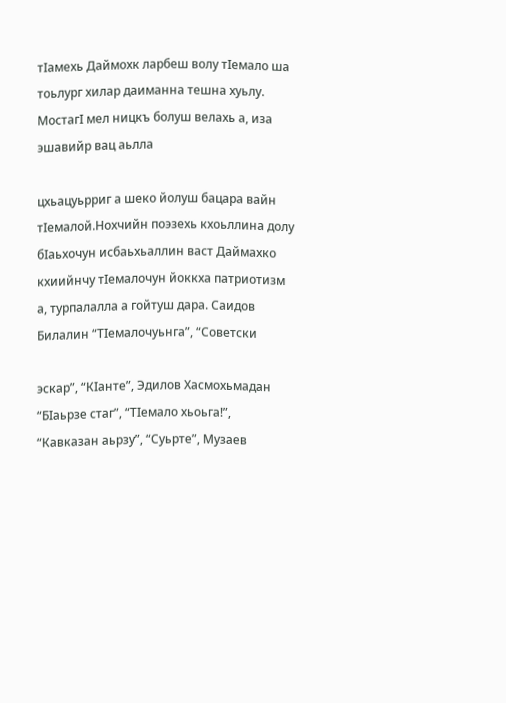тIамехь Даймохк ларбеш волу тIемало ша тоьлург хилар даиманна тешна хуьлу. МостагI мел ницкъ болуш велахь а, иза эшавийр вац аьлла

цхьацуьрриг а шеко йолуш бацара вайн тIемалой.Нохчийн поэзехь кхоьллина долу бIаьхочун исбаьхьаллин васт Даймахко кхиийнчу тIемалочун йоккха патриотизм а, турпалалла а гойтуш дара. Саидов Билалин “ТIемалочуьнга”, “Советски

эскар”, “КIанте”, Эдилов Хасмохьмадан “БIаьрзе стаг”, “ТIемало хьоьга!”, “Кавказан аьрзу”, “Суьрте”, Музаев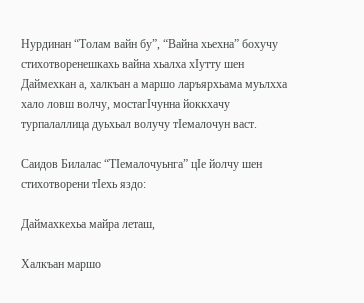Нурдинан “Толам вайн бу”, “Вайна хьехна” бохучу стихотворенешкахь вайна хьалха хIутту шен Даймехкан а, халкъан а маршо ларъярхьама муьлхха хало ловш волчу, мостагIчунна йоккхачу турпалаллица дуьхьал волучу тIемалочун васт.

Саидов Билалас “ТIемалочуьнга” цIе йолчу шен стихотворени тIехь яздо:

Даймахкехьа майра леташ,

Халкъан маршо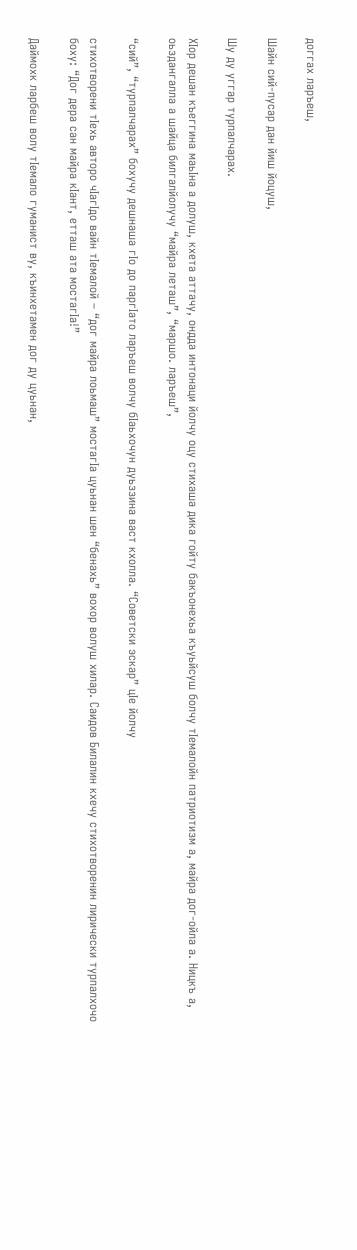доггах ларъеш,

Шайн сий-пусар дан йиш йоцуш,

Шу ду уггар турпалчарах.

ХIор дешан къеггина маьIна а долуш, кхета аттачу, ондда интонаци йолчу оцу стихаша дика гойту бакъонехьа къуьйсуш болчу тIемалойн патриотизм а, майра дог-ойла а. Ницкъ а, оьздангалла а шайца билгалйолучу “майра леташ”, “маршо. ларъеш”,

“сий”, “турпалчарах” бохучу дешнаша гIо до паргIато ларъеш волчу бIаьхочун дуьззина васт кхолла. “Советски эскар” цIе йолчу

стихотворени тIехь авторо чIагIдо вайн тIемалой – “дог майра лоьмаш” мостагIа цуьнан шен “бенахь” вохор волуш хилар. Саидов Билалин кхечу стихотворенин лирически турпалхочо боху: “Дог дера сан майра кIант, етташ ата мостагIа!”

Даймохк ларбеш волу тIемало гуманист ву, къинхетамен дог ду цуьнан,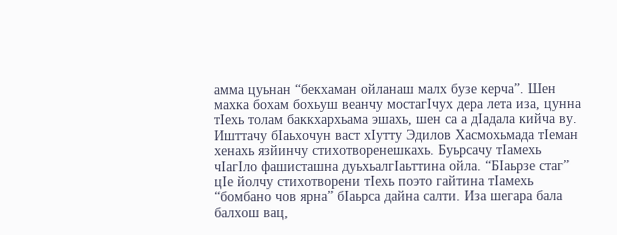амма цуьнан “бекхаман ойланаш малх бузе керча”. Шен махка бохам бохьуш веанчу мостагIчух дера лета иза, цунна тIехь толам баккхархьама эшахь, шен са а дIадала кийча ву. Ишттачу бIаьхочун васт хIутту Эдилов Хасмохьмада тIеман хенахь язйинчу стихотворенешкахь. Буьрсачу тIамехь чIагIло фашисташна дуьхьалгIаьттина ойла. “БIаьрзе стаг” цIе йолчу стихотворени тIехь поэто гайтина тIамехь “бомбано чов ярна” бIаьрса дайна салти. Иза шегара бала балхош вац,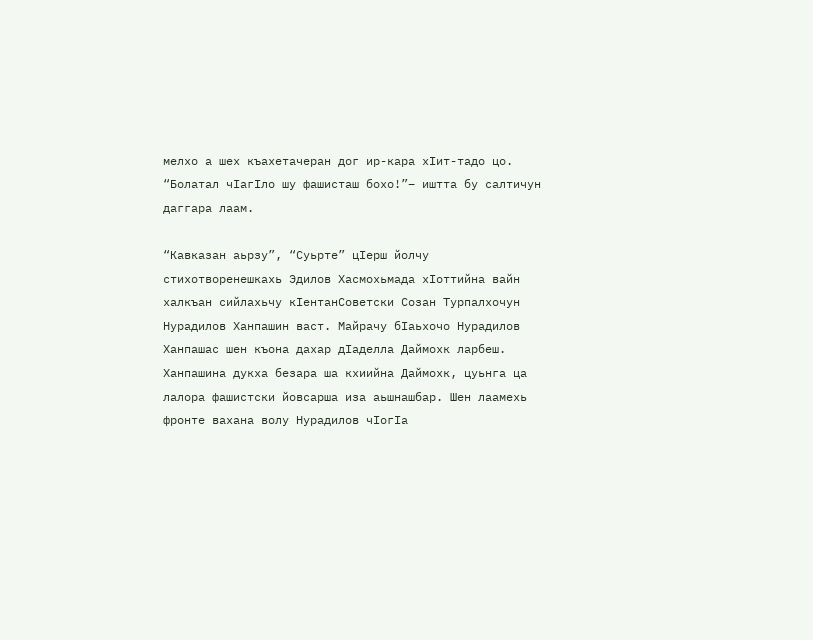мелхо а шех къахетачеран дог ир-кара хIит-тадо цо. “Болатал чIагIло шу фашисташ бохо!”– иштта бу салтичун даггара лаам.

“Кавказан аьрзу”, “Суьрте” цIерш йолчу стихотворенешкахь Эдилов Хасмохьмада хIоттийна вайн халкъан сийлахьчу кIентанСоветски Созан Турпалхочун Нурадилов Ханпашин васт. Майрачу бIаьхочо Нурадилов Ханпашас шен къона дахар дIаделла Даймохк ларбеш. Ханпашина дукха безара ша кхиийна Даймохк, цуьнга ца лалора фашистски йовсарша иза аьшнашбар. Шен лаамехь фронте вахана волу Нурадилов чIогIа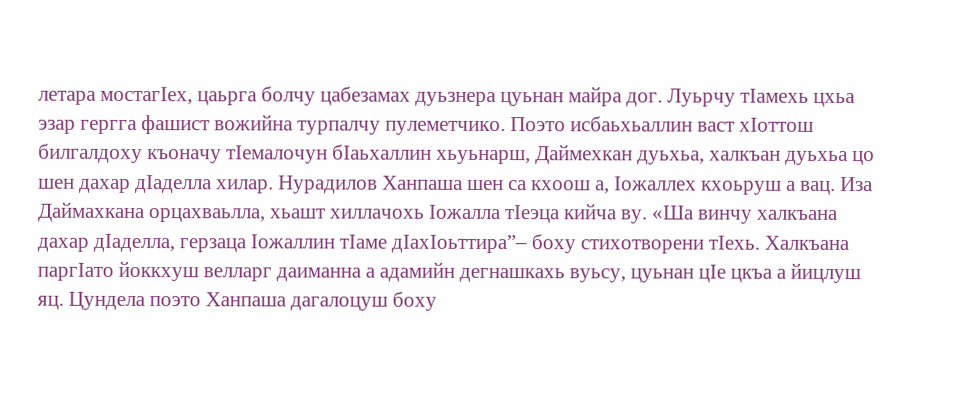летара мостагIех, цаьрга болчу цабезамах дуьзнера цуьнан майра дог. Луьрчу тIамехь цхьа эзар гергга фашист вожийна турпалчу пулеметчико. Поэто исбаьхьаллин васт хIоттош билгалдоху къоначу тIемалочун бIаьхаллин хьуьнарш, Даймехкан дуьхьа, халкъан дуьхьа цо шен дахар дIаделла хилар. Нурадилов Ханпаша шен са кхоош а, Iожаллех кхоьруш а вац. Иза Даймахкана орцахваьлла, хьашт хиллачохь Iожалла тIеэца кийча ву. «Ша винчу халкъана дахар дIаделла, герзаца Iожаллин тIаме дIахIоьттира”– боху стихотворени тIехь. Халкъана паргIато йоккхуш велларг даиманна а адамийн дегнашкахь вуьсу, цуьнан цIе цкъа а йицлуш яц. Цундела поэто Ханпаша дагалоцуш боху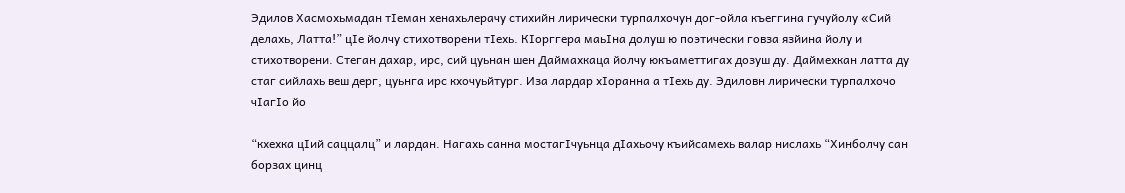Эдилов Хасмохьмадан тIеман хенахьлерачу стихийн лирически турпалхочун дог-ойла къеггина гучуйолу «Сий делахь, Латта!” цIе йолчу стихотворени тIехь. КIорггера маьIна долуш ю поэтически говза язйина йолу и стихотворени. Стеган дахар, ирс, сий цуьнан шен Даймахкаца йолчу юкъаметтигах дозуш ду. Даймехкан латта ду стаг сийлахь веш дерг, цуьнга ирс кхочуьйтург. Иза лардар хIоранна а тIехь ду. Эдиловн лирически турпалхочо чIагIо йо

“кхехка цIий саццалц” и лардан. Нагахь санна мостагIчуьнца дIахьочу къийсамехь валар нислахь “Хинболчу сан борзах цинц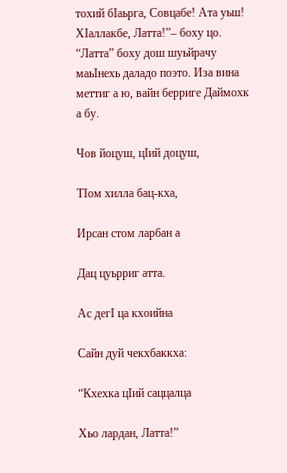тохий бIаьрга, Совцабе! Ата уьш! ХIаллакбе, Латта!”– боху цо. “Латта” боху дош шуьйрачу маьIнехь даладо поэто. Иза вина меттиг а ю, вайн берриге Даймохк а бу.

Чов йоцуш, цIий доцуш,

ТIом хилла бац-кха,

Ирсан стом ларбан а

Дац цуьрриг атта.

Ас дегI ца кхоийна

Сайн дуй чекхбаккха:

“Кхехка цIий саццалца

Хьо лардан, Латта!”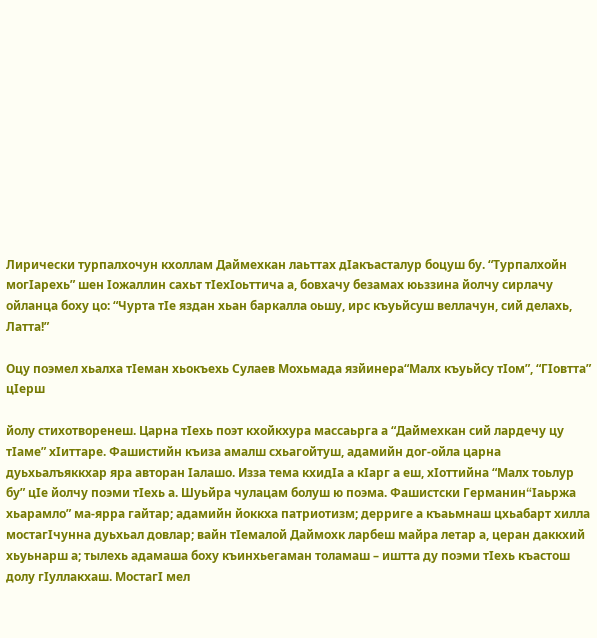Лирически турпалхочун кхоллам Даймехкан лаьттах дIакъасталур боцуш бу. “Турпалхойн могIарехь” шен Iожаллин сахьт тIехIоьттича а, бовхачу безамах юьззина йолчу сирлачу ойланца боху цо: “Чурта тIе яздан хьан баркалла оьшу, ирс къуьйсуш веллачун, сий делахь, Латта!”

Оцу поэмел хьалха тIеман хьокъехь Сулаев Мохьмада язйинера“Малх къуьйсу тIом”, “ГIовтта” цIерш

йолу стихотворенеш. Царна тIехь поэт кхойкхура массаьрга а “Даймехкан сий лардечу цу тIаме” хIиттаре. Фашистийн къиза амалш схьагойтуш, адамийн дог-ойла царна дуьхьалъяккхар яра авторан Iалашо. Изза тема кхидIа а кIарг а еш, хIоттийна “Малх тоьлур бу” цIе йолчу поэми тIехь а. Шуьйра чулацам болуш ю поэма. Фашистски Германин“Iаьржа хьарамло” ма-ярра гайтар; адамийн йоккха патриотизм; дерриге а къаьмнаш цхьабарт хилла мостагIчунна дуьхьал довлар; вайн тIемалой Даймохк ларбеш майра летар а, церан даккхий хьуьнарш а; тылехь адамаша боху къинхьегаман толамаш – иштта ду поэми тIехь къастош долу гIуллакхаш. МостагI мел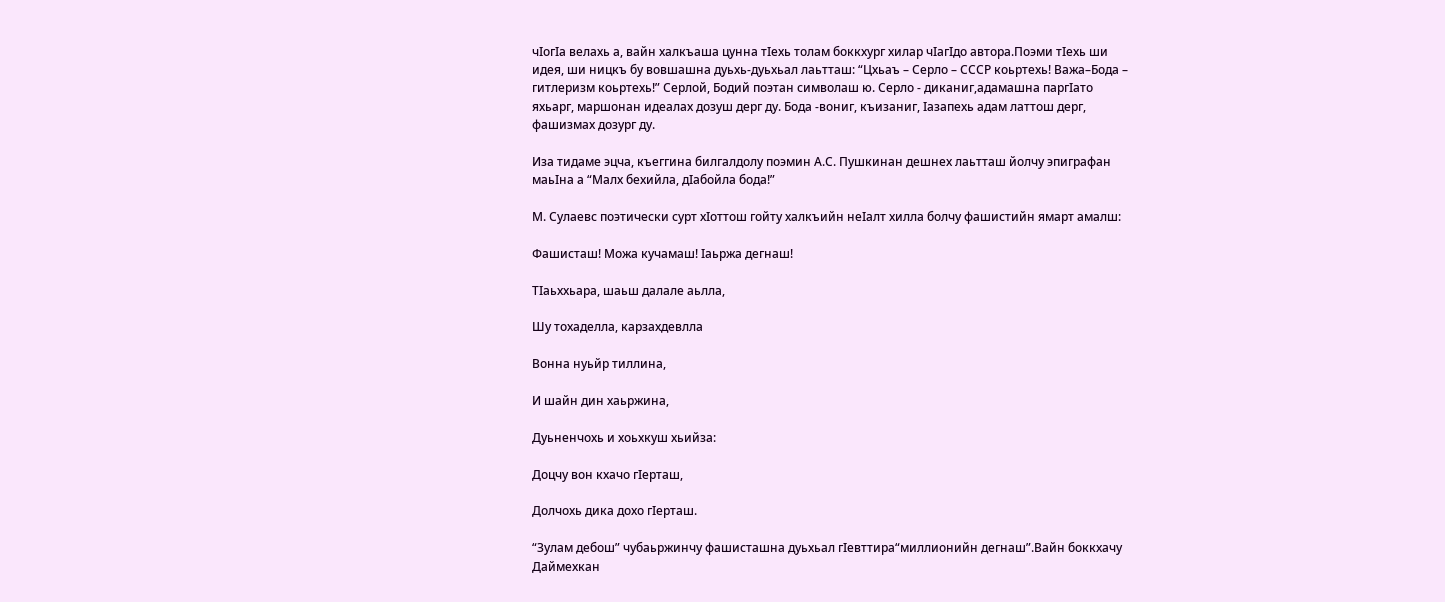чIогIа велахь а, вайн халкъаша цунна тIехь толам боккхург хилар чIагIдо автора.Поэми тIехь ши идея, ши ницкъ бу вовшашна дуьхь-дуьхьал лаьтташ: “Цхьаъ – Серло – СССР коьртехь! Важа–Бода – гитлеризм коьртехь!” Серлой, Бодий поэтан символаш ю. Серло - диканиг,адамашна паргIато яхьарг, маршонан идеалах дозуш дерг ду. Бода -вониг, къизаниг, Iазапехь адам латтош дерг, фашизмах дозург ду.

Иза тидаме эцча, къеггина билгалдолу поэмин А.С. Пушкинан дешнех лаьтташ йолчу эпиграфан маьIна а “Малх бехийла, дIабойла бода!”

М. Сулаевс поэтически сурт хIоттош гойту халкъийн неIалт хилла болчу фашистийн ямарт амалш:

Фашисташ! Можа кучамаш! Iаьржа дегнаш!

ТIаьххьара, шаьш далале аьлла,

Шу тохаделла, карзахдевлла

Вонна нуьйр тиллина,

И шайн дин хаьржина,

Дуьненчохь и хоьхкуш хьийза:

Доцчу вон кхачо гIерташ,

Долчохь дика дохо гIерташ.

“Зулам дебош” чубаьржинчу фашисташна дуьхьал гIевттира“миллионийн дегнаш”.Вайн боккхачу Даймехкан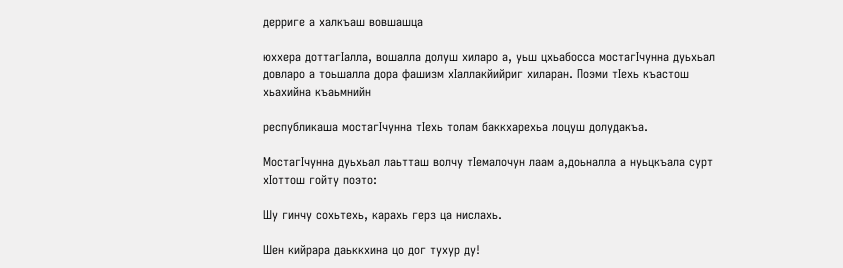дерриге а халкъаш вовшашца

юххера доттагIалла, вошалла долуш хиларо а, уьш цхьабосса мостагIчунна дуьхьал довларо а тоьшалла дора фашизм хIаллакйийриг хиларан. Поэми тIехь къастош хьахийна къаьмнийн

республикаша мостагIчунна тIехь толам баккхарехьа лоцуш долудакъа.

МостагIчунна дуьхьал лаьтташ волчу тIемалочун лаам а,доьналла а нуьцкъала сурт хIоттош гойту поэто:

Шу гинчу сохьтехь, карахь герз ца нислахь.

Шен кийрара даьккхина цо дог тухур ду!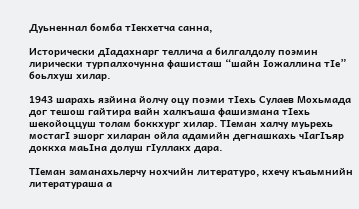Дуьненнал бомба тIекхетча санна,

Исторически дIадахнарг теллича а билгалдолу поэмин лирически турпалхочунна фашисташ “шайн Iожаллина тIе” боьлхуш хилар.

1943 шарахь язйина йолчу оцу поэми тIехь Сулаев Мохьмада дог тешош гайтира вайн халкъаша фашизмана тIехь шекойоццуш толам боккхург хилар. ТIеман халчу муьрехь мостагI эшорг хиларан ойла адамийн дегнашкахь чIагIъяр доккха маьIна долуш гIуллакх дара.

ТIеман заманахьлерчу нохчийн литературо, кхечу къаьмнийн литератураша а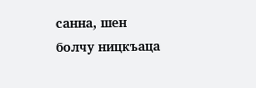санна, шен болчу ницкъаца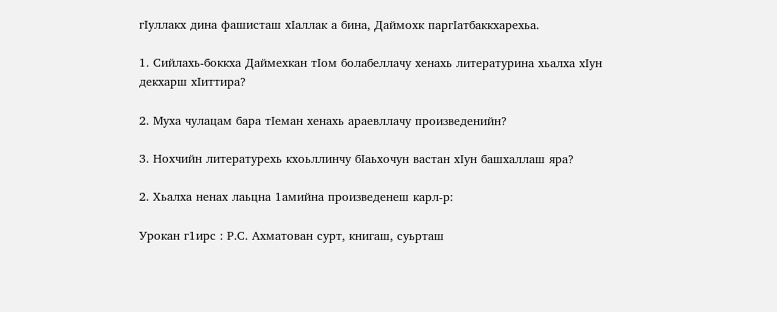гIуллакх дина фашисташ хIаллак а бина, Даймохк паргIатбаккхарехьа.

1. Сийлахь-боккха Даймехкан тIом болабеллачу хенахь литературина хьалха хIун декхарш хIиттира?

2. Муха чулацам бара тIеман хенахь араевллачу произведенийн?

3. Нохчийн литературехь кхоьллинчу бIаьхочун вастан хIун башхаллаш яра?

2. Хьалха ненах лаьцна 1амийна произведенеш карл-р:

Урокан г1ирс : Р.С. Ахматован сурт, книгаш, суьрташ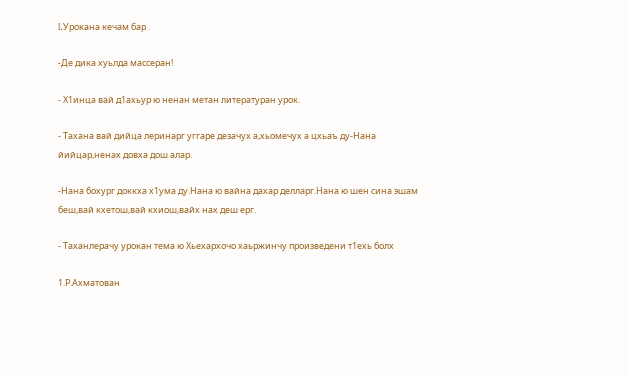I.Урокана кечам бар .

-Де дика хуьлда массеран!

- Х1инца вай д1ахьур ю ненан метан литературан урок.

- Тахана вай дийца леринарг уггаре дезачух а,хьомечух а цхьаъ ду-Нана йийцар,ненах довха дош алар.

-Нана бохург доккха х1ума ду.Нана ю вайна дахар делларг.Нана ю шен сина эшам беш,вай кхетош,вай кхиош,вайх нах деш ерг.

- Таханлерачу урокан тема ю Хьехархочо хаьржинчу произведени т1ехь болх

1.Р.Ахматован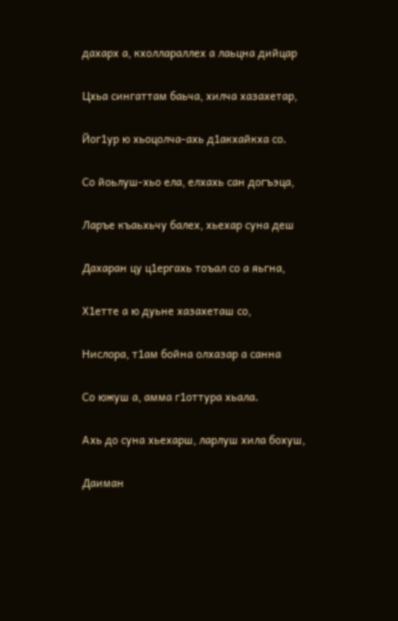дахарх а, кхоллараллех а лаьцна дийцар

Цхьа сингаттам баьча, хилча хазахетар,

Йог1ур ю хьоцолча-ахь д1акхайкха со.

Со йоьлуш-хьо ела, елхахь сан догъэца,

Ларъе къаьхьчу балех, хьехар суна деш

Дахаран цу ц1ергахь тоъал со а яьгна,

Х1етте а ю дуьне хазахеташ со,

Нислора, т1ам бойна олхазар а санна

Со южуш а, амма г1оттура хьала.

Ахь до суна хьехарш, ларлуш хила бохуш,

Даиман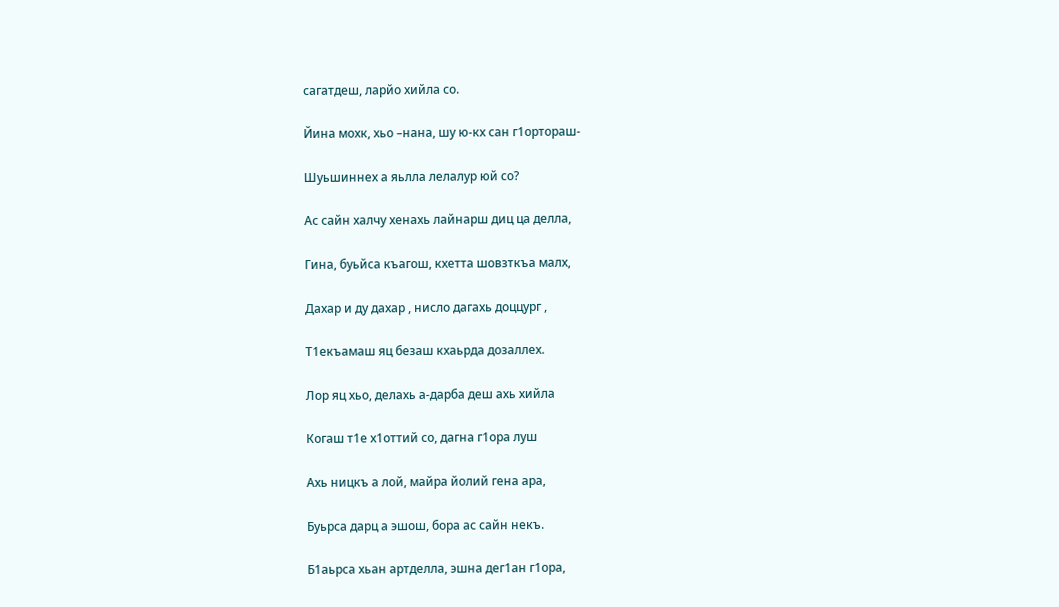сагатдеш, ларйо хийла со.

Йина мохк, хьо –нана, шу ю-кх сан г1ортораш-

Шуьшиннех а яьлла лелалур юй со?

Ас сайн халчу хенахь лайнарш диц ца делла,

Гина, буьйса къагош, кхетта шовзткъа малх,

Дахар и ду дахар , нисло дагахь доццург ,

Т1екъамаш яц безаш кхаьрда дозаллех.

Лор яц хьо, делахь а-дарба деш ахь хийла

Когаш т1е х1оттий со, дагна г1ора луш

Ахь ницкъ а лой, майра йолий гена ара,

Буьрса дарц а эшош, бора ас сайн некъ.

Б1аьрса хьан артделла, эшна дег1ан г1ора,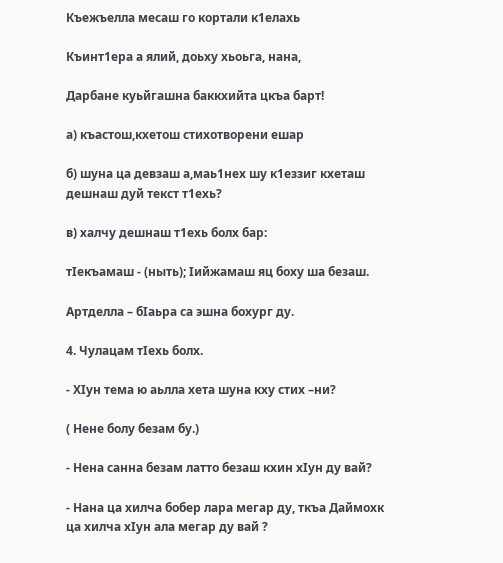Къежъелла месаш го кортали к1елахь

Къинт1ера а ялий, доьху хьоьга, нана,

Дарбане куьйгашна баккхийта цкъа барт!

а) къастош,кхетош стихотворени ешар

б) шуна ца девзаш а,маь1нех шу к1еззиг кхеташ дешнаш дуй текст т1ехь?

в) халчу дешнаш т1ехь болх бар:

тIекъамаш - (ныть); Iийжамаш яц боху ша безаш.

Артделла – бIаьра са эшна бохург ду.

4. Чулацам тIехь болх.

- ХIун тема ю аьлла хета шуна кху стих –ни?

( Нене болу безам бу.)

- Нена санна безам латто безаш кхин хIун ду вай?

- Нана ца хилча бобер лара мегар ду, ткъа Даймохк ца хилча хIун ала мегар ду вай ?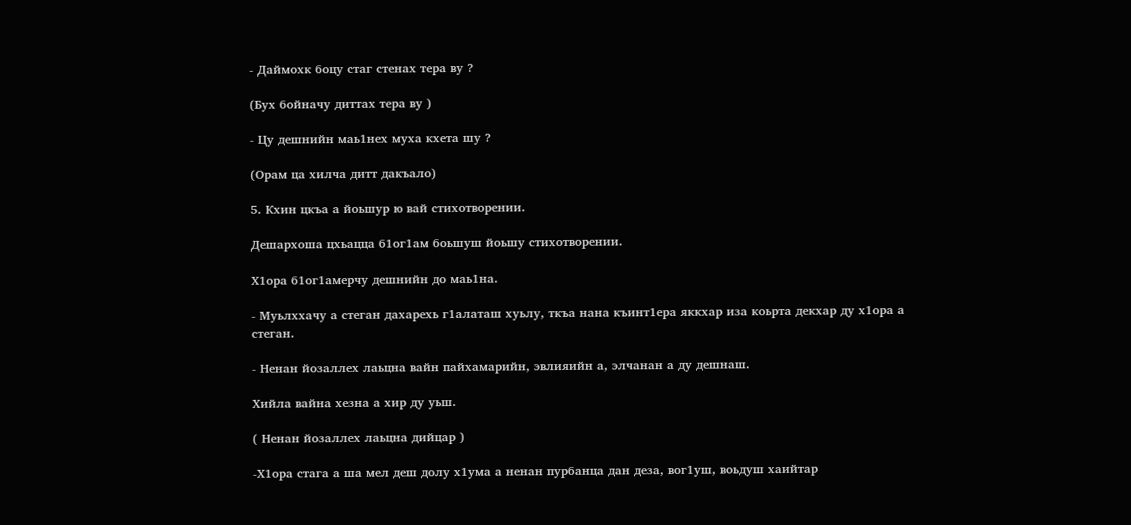- Даймохк боцу стаг стенах тера ву ?

(Бух бойначу диттах тера ву )

- Цу дешнийн маь1нех муха кхета шу ?

(Орам ца хилча дитт дакъало)

5. Кхин цкъа а йоьшур ю вай стихотворении.

Дешархоша цхьацца б1ог1ам боьшуш йоьшу стихотворении.

Х1ора б1ог1амерчу дешнийн до маь1на.

- Муьлххачу а стеган дахарехь г1алаташ хуьлу, ткъа нана къинт1ера яккхар иза коьрта декхар ду х1ора а стеган.

- Ненан йозаллех лаьцна вайн пайхамарийн, эвлияийн а, элчанан а ду дешнаш.

Хийла вайна хезна а хир ду уьш.

( Ненан йозаллех лаьцна дийцар )

-Х1ора стага а ша мел деш долу х1ума а ненан пурбанца дан деза, вог1уш, воьдуш хаийтар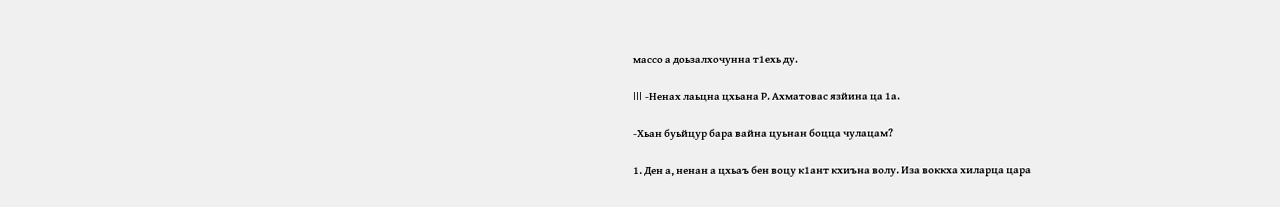массо а доьзалхочунна т1ехь ду.

III -Ненах лаьцна цхьана Р. Ахматовас язйина ца 1а.

-Хьан буьйцур бара вайна цуьнан боцца чулацам?

1. Ден а, ненан а цхьаъ бен воцу к1ант кхиъна волу. Иза воккха хиларца цара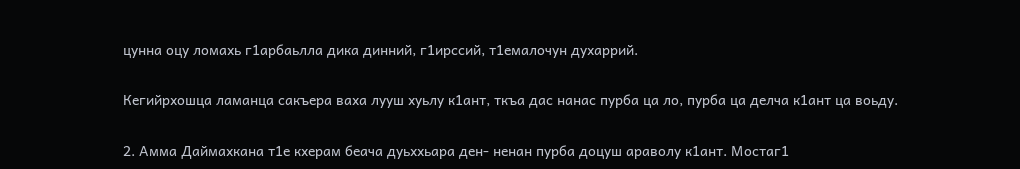цунна оцу ломахь г1арбаьлла дика динний, г1ирссий, т1емалочун духаррий.

Кегийрхошца ламанца сакъера ваха лууш хуьлу к1ант, ткъа дас нанас пурба ца ло, пурба ца делча к1ант ца воьду.

2. Амма Даймахкана т1е кхерам беача дуьххьара ден- ненан пурба доцуш араволу к1ант. Мостаг1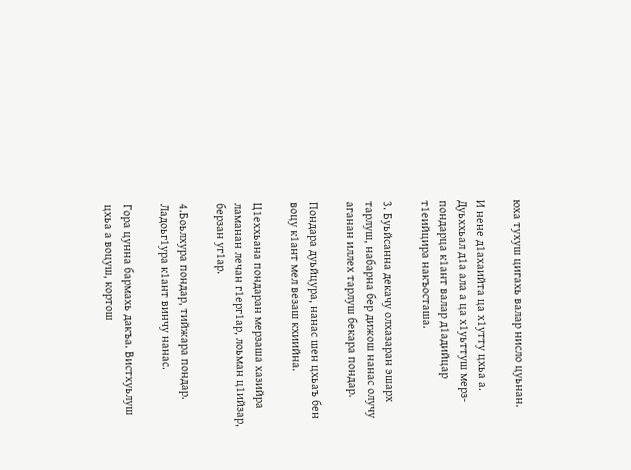юха тухуш цигахь валар нисло цуьнан.

И нене д1ахаийта ца х1утту цхьа а. Дуьххьал д1а ала а ца х1уьттуш мерз- пондарца к1ант валар д1адийцар т1еийцира накъосташа.

3. Буьйсанна декачу олхазаран эшарх тарлуш, набарна бер дижош нанас олучу аганан иллех тарлуш бекара пондар.

Пондара дуьйцура, нанас шен цхьаъ бен воцу к1ант мел везаш кхиийна.

Ц1еххьана пондаран мерзаша хазийра ламанан лечан г1ерг1ар, лоьман ц1ийзар, берзан уг1ар.

4.Боьлхура пондар, тийжара пондар. Ладоьг1ура к1ант винчу нанас.

Гора цунна бармахь дакъа. Вистхуьлуш цхьа а воцуш, кортош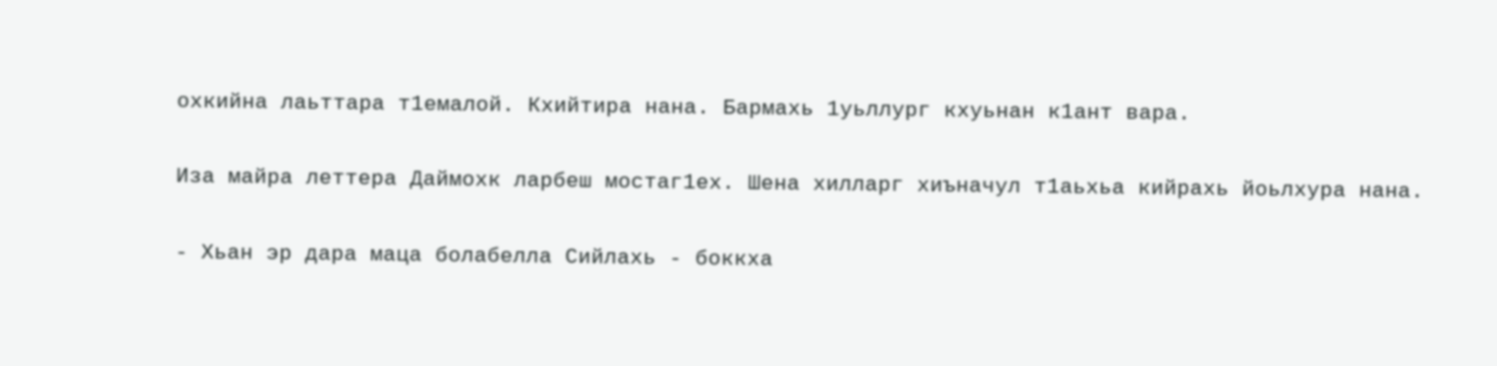охкийна лаьттара т1емалой. Кхийтира нана. Бармахь 1уьллург кхуьнан к1ант вара.

Иза майра леттера Даймохк ларбеш мостаг1ех. Шена хилларг хиъначул т1аьхьа кийрахь йоьлхура нана.

- Хьан эр дара маца болабелла Сийлахь - боккха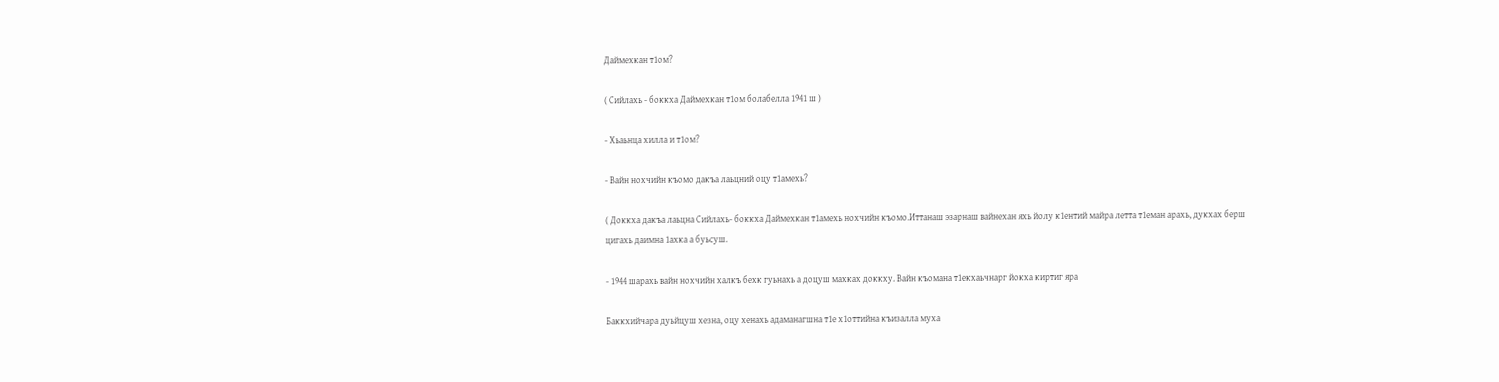Даймехкан т1ом?

( Сийлахь - боккха Даймехкан т1ом болабелла 1941 ш )

- Хьаьнца хилла и т1ом?

- Вайн нохчийн къомо дакъа лаьцний оцу т1амехь?

( Доккха дакъа лаьцна Сийлахь- боккха Даймехкан т1амехь нохчийн къомо.Иттанаш эзарнаш вайнехан яхь йолу к1ентий майра летта т1еман арахь, дукхах берш цигахь даимна 1ахка а буьсуш.

- 1944 шарахь вайн нохчийн халкъ бехк гуьнахь а доцуш махках доккху. Вайн къомана т1екхаьчнарг йокха киртиг яра

Баккхийчара дуьйцуш хезна, оцу хенахь адаманагшна т1е х1оттийна къизалла муха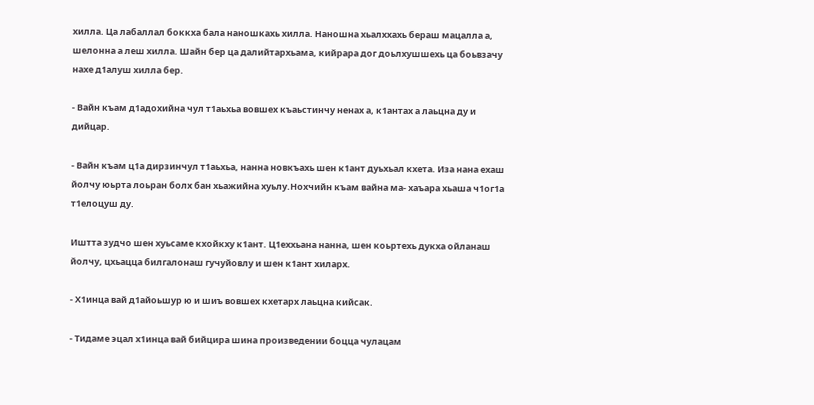хилла. Ца лабаллал боккха бала наношкахь хилла. Наношна хьалххахь бераш мацалла а, шелонна а леш хилла. Шайн бер ца далийтархьама, кийрара дог доьлхушшехь ца боьвзачу нахе д1алуш хилла бер.

- Вайн къам д1адохийна чул т1аьхьа вовшех къаьстинчу ненах а, к1антах а лаьцна ду и дийцар.

- Вайн къам ц1а дирзинчул т1аьхьа, нанна новкъахь шен к1ант дуьхьал кхета. Иза нана ехаш йолчу юьрта лоьран болх бан хьажийна хуьлу.Нохчийн къам вайна ма- хаъара хьаша ч1ог1а т1елоцуш ду.

Иштта зудчо шен хуьсаме кхойкху к1ант. Ц1еххьана нанна, шен коьртехь дукха ойланаш йолчу, цхьацца билгалонаш гучуйовлу и шен к1ант хиларх.

- Х1инца вай д1айоьшур ю и шиъ вовшех кхетарх лаьцна кийсак.

- Тидаме эцал х1инца вай бийцира шина произведении боцца чулацам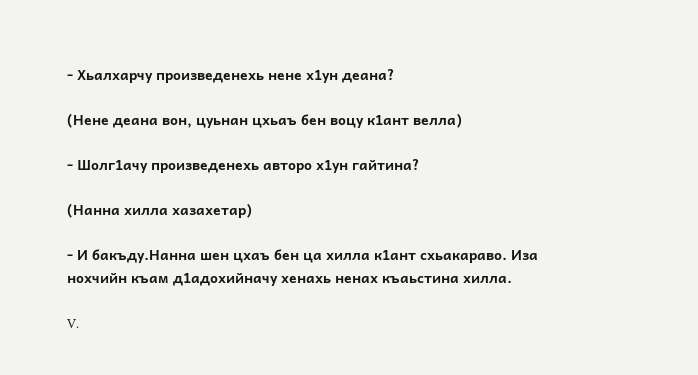- Хьалхарчу произведенехь нене х1ун деана?

(Нене деана вон, цуьнан цхьаъ бен воцу к1ант велла)

- Шолг1ачу произведенехь авторо х1ун гайтина?

(Нанна хилла хазахетар)

- И бакъду.Нанна шен цхаъ бен ца хилла к1ант схьакараво. Иза нохчийн къам д1адохийначу хенахь ненах къаьстина хилла.

V.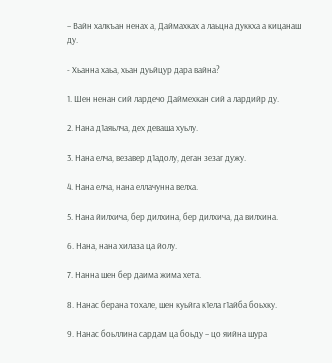– Вайн халкъан ненах а, Даймахках а лаьцна дуккха а кицанаш ду.

- Хьанна хаьа, хьан дуьйцур дара вайна?

1. Шен ненан сий лардечо Даймехкан сий а лардийр ду.

2. Нана д1аяьлча, дех деваша хуьлу.

3. Нана елча, везавер д1адолу, деган зезаг дужу.

4. Нана елча, нана еллачунна велха.

5. Нана йилхича, бер дилхина, бер дилхича, да вилхина.

6. Нана, нана хилаза ца йолу.

7. Нанна шен бер даима жима хета.

8. Нанас берана тохале, шен куьйга к1ела г1айба боьхку.

9. Нанас боьллина сардам ца боьду – цо яийна шура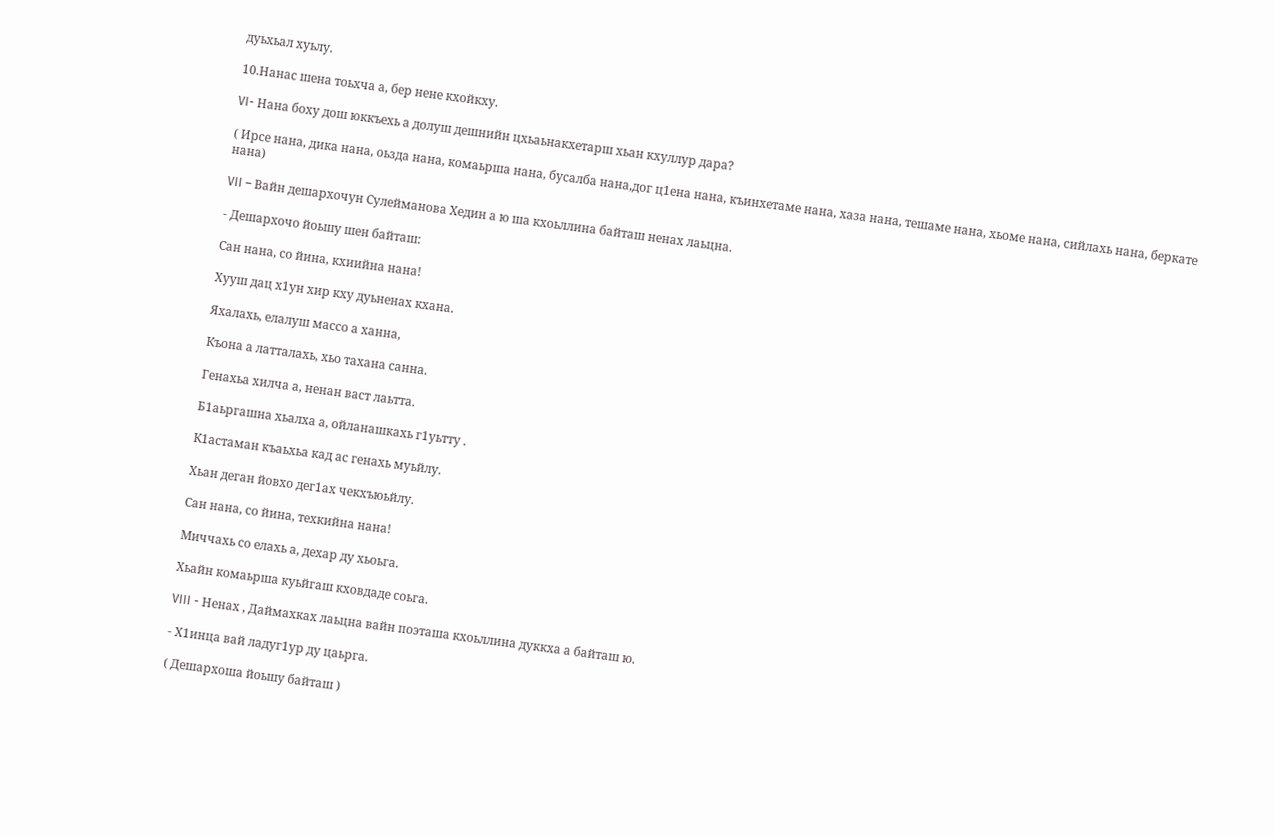дуьхьал хуьлу.

10.Нанас шена тоьхча а, бер нене кхойкху.

VI- Нана боху дош юккъехь а долуш дешнийн цхьаьнакхетарш хьан кхуллур дара?

( Ирсе нана, дика нана, оьзда нана, комаьрша нана, бусалба нана,дог ц1ена нана, къинхетаме нана, хаза нана, тешаме нана, хьоме нана, сийлахь нана, беркате нана)

VII – Вайн дешархочун Сулейманова Хедин а ю ша кхоьллина байташ ненах лаьцна.

- Дешархочо йоьшу шен байташ:

Сан нана, со йина, кхиийна нана!

Хууш дац х1ун хир кху дуьненах кхана.

Яхалахь, елалуш массо а ханна,

Къона а латталахь, хьо тахана санна.

Генахьа хилча а, ненан васт лаьтта.

Б1аьргашна хьалха а, ойланашкахь г1уьтту .

К1астаман къаьхьа кад ас генахь муьйлу.

Хьан деган йовхо дег1ах чекхъюьйлу.

Сан нана, со йина, техкийна нана!

Миччахь со елахь а, дехар ду хьоьга.

Хьайн комаьрша куьйгаш кховдаде соьга.

VIII - Ненах , Даймахках лаьцна вайн поэташа кхоьллина дуккха а байташ ю.

- Х1инца вай ладуг1ур ду цаьрга.

( Дешархоша йоьшу байташ )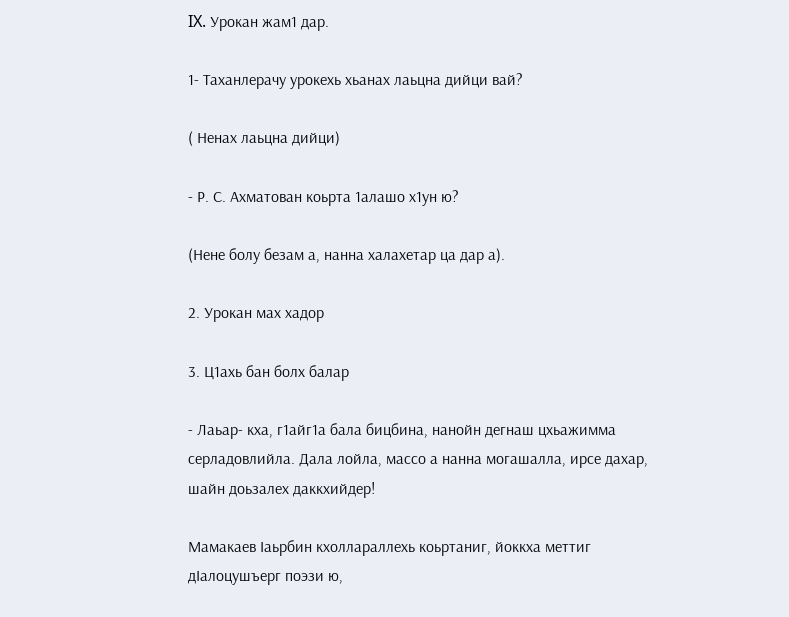IX. Урокан жам1 дар.

1- Таханлерачу урокехь хьанах лаьцна дийци вай?

( Ненах лаьцна дийци)

- Р. С. Ахматован коьрта 1алашо х1ун ю?

(Нене болу безам а, нанна халахетар ца дар а).

2. Урокан мах хадор

3. Ц1ахь бан болх балар

- Лаьар- кха, г1айг1а бала бицбина, нанойн дегнаш цхьажимма серладовлийла. Дала лойла, массо а нанна могашалла, ирсе дахар, шайн доьзалех даккхийдер!

Мамакаев Iаьрбин кхоллараллехь коьртаниг, йоккха меттиг дIалоцушъерг поэзи ю,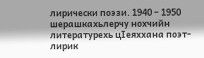лирически поэзи. 1940 – 1950 шерашкахьлерчу нохчийн литературехь цIеяххана поэт-лирик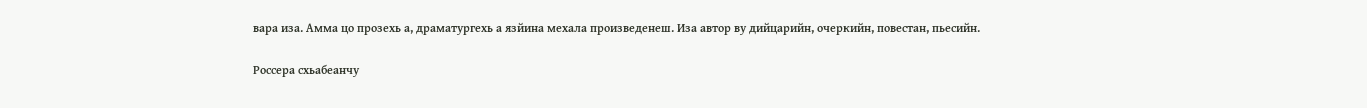вара иза. Амма цо прозехь а, драматургехь а язйина мехала произведенеш. Иза автор ву дийцарийн, очеркийн, повестан, пьесийн.

Россера схьабеанчу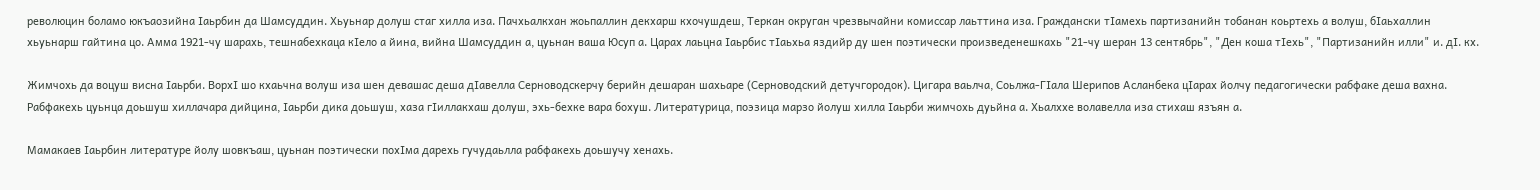революцин боламо юкъаозийна Iаьрбин да Шамсуддин. Хьуьнар долуш стаг хилла иза. Пачхьалкхан жоьпаллин декхарш кхочушдеш, Теркан округан чрезвычайни комиссар лаьттина иза. Граждански тIамехь партизанийн тобанан коьртехь а волуш, бIаьхаллин хьуьнарш гайтина цо. Амма 1921-чу шарахь, тешнабехкаца кIело а йина, вийна Шамсуддин а, цуьнан ваша Юсуп а. Царах лаьцна Iаьрбис тIаьхьа яздийр ду шен поэтически произведенешкахь "21-чу шеран 13 сентябрь", "Ден коша тIехь", "Партизанийн илли" и. дI. кх.

Жимчохь да воцуш висна Iаьрби. ВорхI шо кхаьчна волуш иза шен девашас деша дIавелла Серноводскерчу берийн дешаран шахьаре (Серноводский детучгородок). Цигара ваьлча, Соьлжа-ГIала Шерипов Асланбека цIарах йолчу педагогически рабфаке деша вахна. Рабфакехь цуьнца доьшуш хиллачара дийцина, Iаьрби дика доьшуш, хаза гIиллакхаш долуш, эхь-бехке вара бохуш. Литературица, поэзица марзо йолуш хилла Iаьрби жимчохь дуьйна а. Хьалххе волавелла иза стихаш язъян а.

Мамакаев Iаьрбин литературе йолу шовкъаш, цуьнан поэтически похIма дарехь гучудаьлла рабфакехь доьшучу хенахь.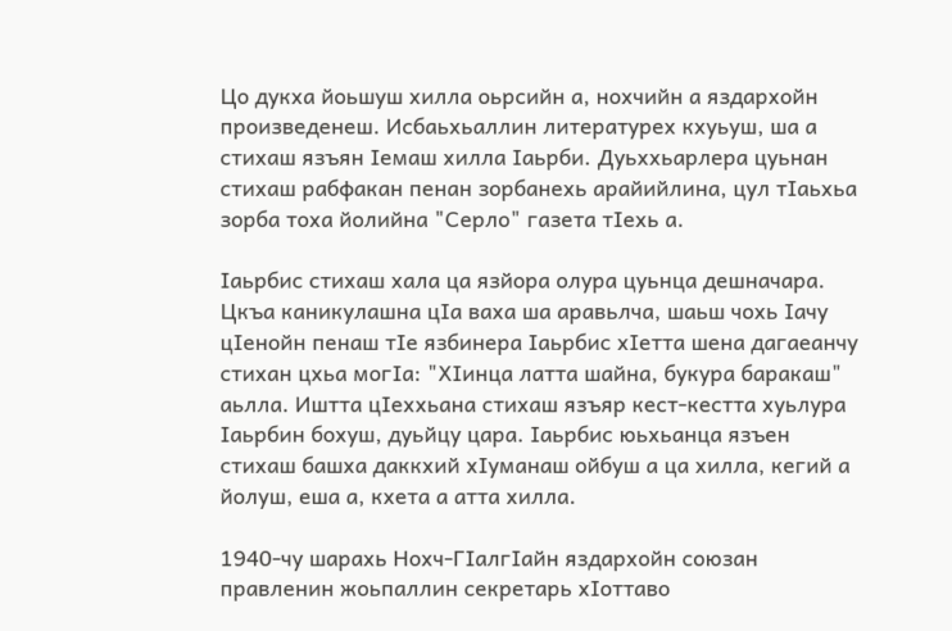Цо дукха йоьшуш хилла оьрсийн а, нохчийн а яздархойн произведенеш. Исбаьхьаллин литературех кхуьуш, ша а стихаш язъян Iемаш хилла Iаьрби. Дуьххьарлера цуьнан стихаш рабфакан пенан зорбанехь арайийлина, цул тIаьхьа зорба тоха йолийна "Серло" газета тIехь а.

Iаьрбис стихаш хала ца язйора олура цуьнца дешначара. Цкъа каникулашна цIа ваха ша аравьлча, шаьш чохь Iачу цIенойн пенаш тIе язбинера Iаьрбис хIетта шена дагаеанчу стихан цхьа могIа: "ХIинца латта шайна, букура баракаш" аьлла. Иштта цIеххьана стихаш язъяр кест-кестта хуьлура Iаьрбин бохуш, дуьйцу цара. Iаьрбис юьхьанца язъен стихаш башха даккхий хIуманаш ойбуш а ца хилла, кегий а йолуш, еша а, кхета а атта хилла.

1940-чу шарахь Нохч-ГIалгIайн яздархойн союзан правленин жоьпаллин секретарь хIоттаво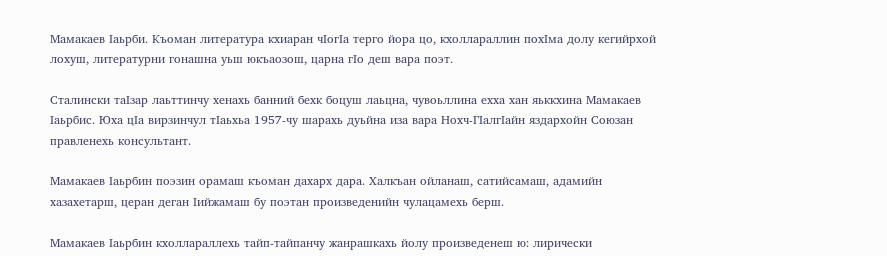Мамакаев Iаьрби. Къоман литература кхиаран чIогIа терго йора цо, кхоллараллин похIма долу кегийрхой лохуш, литературни гонашна уьш юкъаозош, царна гIо деш вара поэт.

Сталински таIзар лаьттинчу хенахь банний бехк боцуш лаьцна, чувоьллина ехха хан яьккхина Мамакаев Iаьрбис. Юха цIа вирзинчул тIаьхьа 1957-чу шарахь дуьйна иза вара Нохч-ГIалгIайн яздархойн Союзан правленехь консультант.

Мамакаев Iаьрбин поэзин орамаш къоман дахарх дара. Халкъан ойланаш, сатийсамаш, адамийн хазахетарш, церан деган Iийжамаш бу поэтан произведенийн чулацамехь берш.

Мамакаев Iаьрбин кхоллараллехь тайп-тайпанчу жанрашкахь йолу произведенеш ю: лирически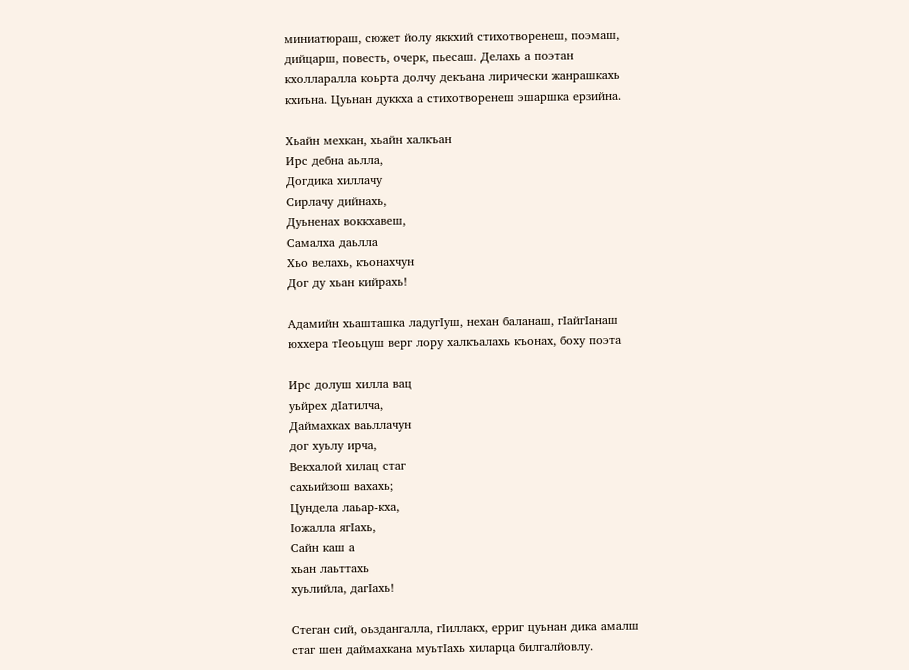миниатюраш, сюжет йолу яккхий стихотворенеш, поэмаш, дийцарш, повесть, очерк, пьесаш. Делахь а поэтан кхолларалла коьрта долчу декъана лирически жанрашкахь кхиъна. Цуьнан дуккха а стихотворенеш эшаршка ерзийна.

Хьайн мехкан, хьайн халкъан
Ирс дебна аьлла,
Догдика хиллачу
Сирлачу дийнахь,
Дуьненах воккхавеш,
Самалха даьлла
Хьо велахь, къонахчун
Дог ду хьан кийрахь!

Адамийн хьашташка ладугIуш, нехан баланаш, гIайгIанаш юххера тIеоьцуш верг лору халкъалахь къонах, боху поэта

Ирс долуш хилла вац
уьйрех дIатилча,
Даймахках ваьллачун
дог хуьлу ирча,
Векхалой хилац стаг
сахьийзош вахахь;
Цундела лаьар-кха,
Iожалла ягIахь,
Сайн каш а
хьан лаьттахь
хуьлийла, дагIахь!

Стеган сий, оьздангалла, гIиллакх, ерриг цуьнан дика амалш стаг шен даймахкана муьтIахь хиларца билгалйовлу.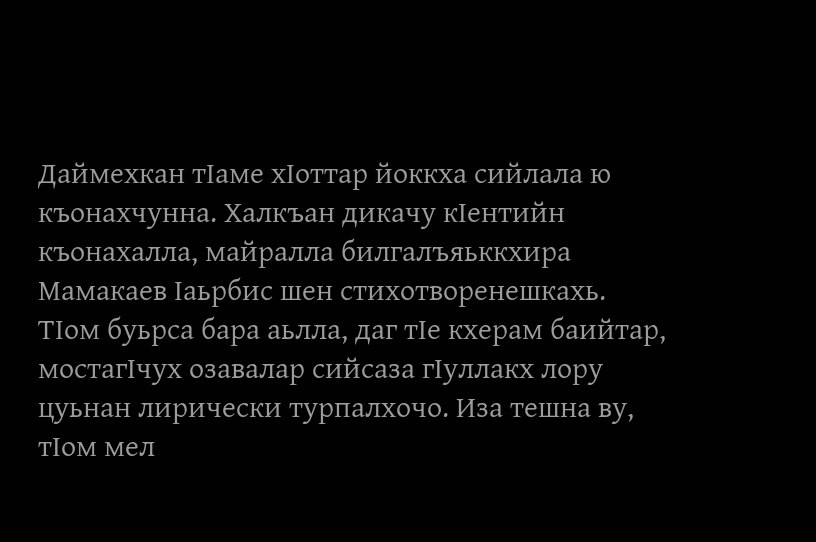Даймехкан тIаме хIоттар йоккха сийлала ю къонахчунна. Халкъан дикачу кIентийн къонахалла, майралла билгалъяьккхира Мамакаев Iаьрбис шен стихотворенешкахь. ТIом буьрса бара аьлла, даг тIе кхерам баийтар, мостагIчух озавалар сийсаза гIуллакх лору цуьнан лирически турпалхочо. Иза тешна ву, тIом мел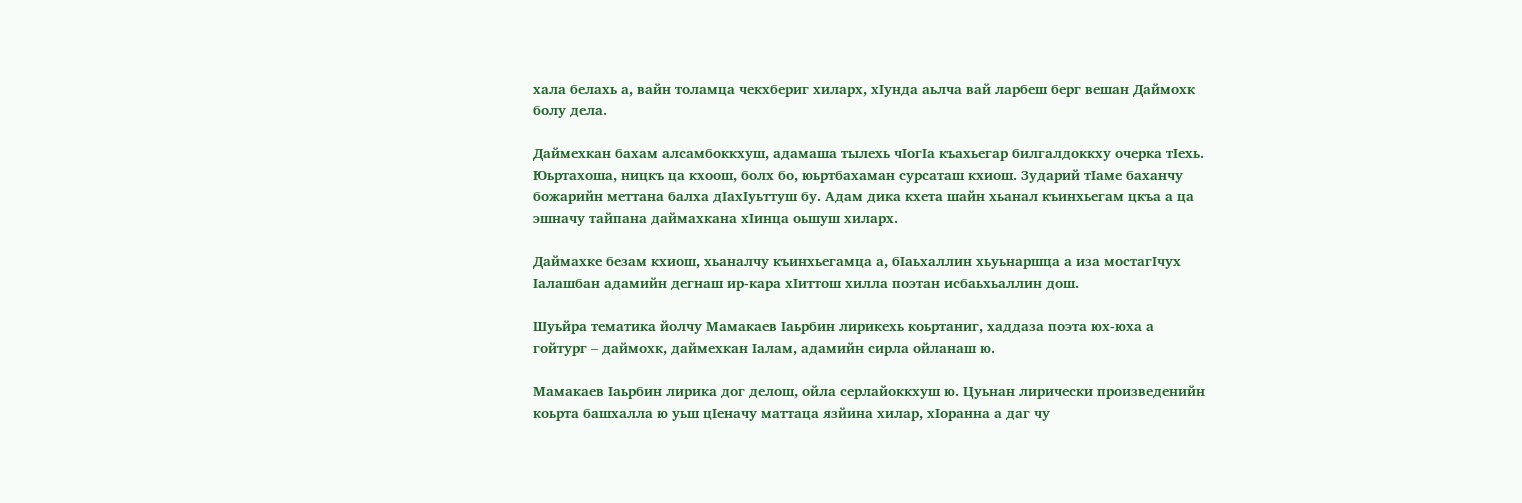хала белахь а, вайн толамца чекхбериг хиларх, хIунда аьлча вай ларбеш берг вешан Даймохк болу дела.

Даймехкан бахам алсамбоккхуш, адамаша тылехь чIогIа къахьегар билгалдоккху очерка тIехь. Юьртахоша, ницкъ ца кхоош, болх бо, юьртбахаман сурсаташ кхиош. Зударий тIаме баханчу божарийн меттана балха дIахIуьттуш бу. Адам дика кхета шайн хьанал къинхьегам цкъа а ца эшначу тайпана даймахкана хIинца оьшуш хиларх.

Даймахке безам кхиош, хьаналчу къинхьегамца а, бIаьхаллин хьуьнаршца а иза мостагIчух Iалашбан адамийн дегнаш ир-кара хIиттош хилла поэтан исбаьхьаллин дош.

Шуьйра тематика йолчу Мамакаев Iаьрбин лирикехь коьртаниг, хаддаза поэта юх-юха а гойтург – даймохк, даймехкан Iалам, адамийн сирла ойланаш ю.

Мамакаев Iаьрбин лирика дог делош, ойла серлайоккхуш ю. Цуьнан лирически произведенийн коьрта башхалла ю уьш цIеначу маттаца язйина хилар, хIоранна а даг чу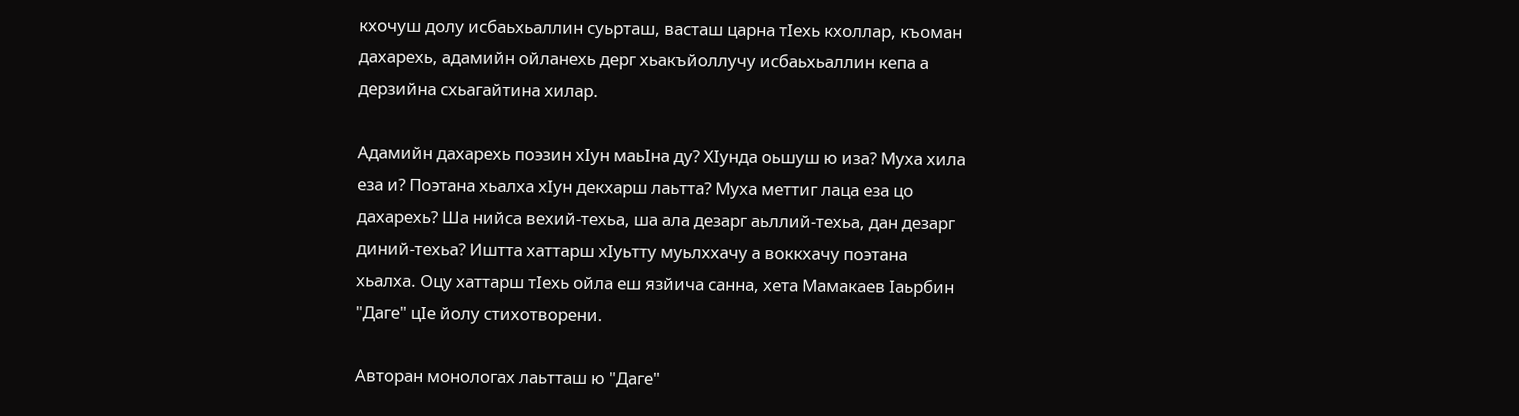кхочуш долу исбаьхьаллин суьрташ, васташ царна тIехь кхоллар, къоман дахарехь, адамийн ойланехь дерг хьакъйоллучу исбаьхьаллин кепа а дерзийна схьагайтина хилар.

Адамийн дахарехь поэзин хIун маьIна ду? ХIунда оьшуш ю иза? Муха хила еза и? Поэтана хьалха хIун декхарш лаьтта? Муха меттиг лаца еза цо дахарехь? Ша нийса вехий-техьа, ша ала дезарг аьллий-техьа, дан дезарг диний-техьа? Иштта хаттарш хIуьтту муьлххачу а воккхачу поэтана хьалха. Оцу хаттарш тIехь ойла еш язйича санна, хета Мамакаев Iаьрбин "Даге" цIе йолу стихотворени.

Авторан монологах лаьтташ ю "Даге"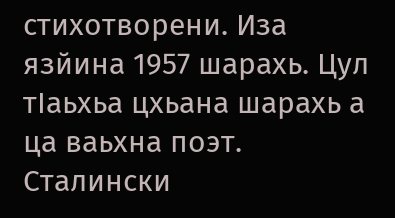стихотворени. Иза язйина 1957 шарахь. Цул тIаьхьа цхьана шарахь а ца ваьхна поэт. Сталински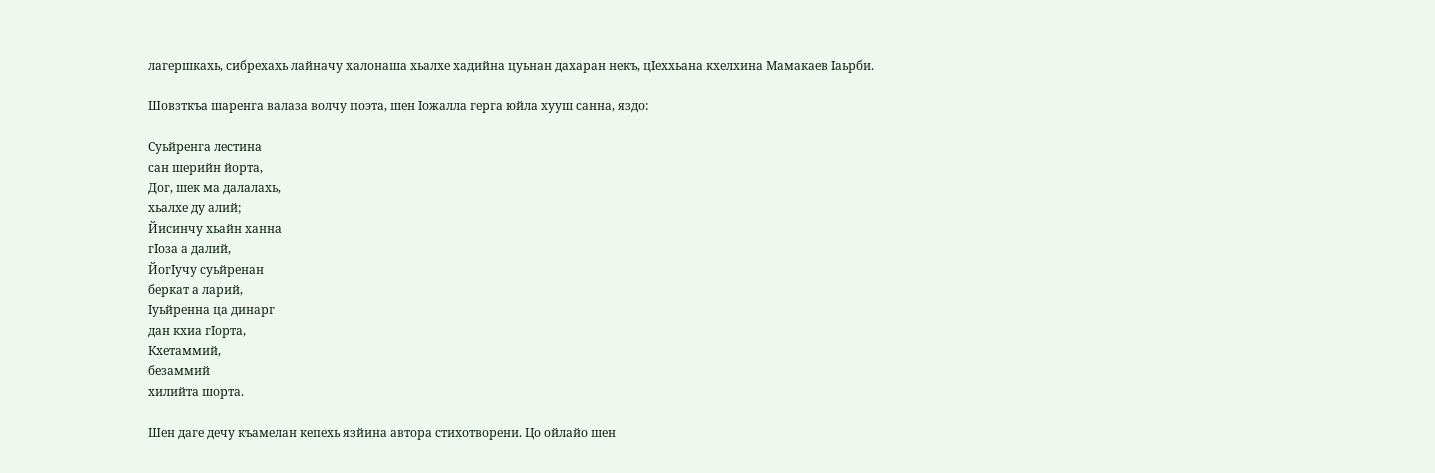лагершкахь, сибрехахь лайначу халонаша хьалхе хадийна цуьнан дахаран некъ, цIеххьана кхелхина Мамакаев Iаьрби.

Шовзткъа шаренга валаза волчу поэта, шен Iожалла герга юйла хууш санна, яздо:

Суьйренга лестина
сан шерийн йорта,
Дог, шек ма далалахь,
хьалхе ду алий;
Йисинчу хьайн ханна
гIоза а далий,
ЙогIучу суьйренан
беркат а ларий,
Iуьйренна ца динарг
дан кхиа гIорта,
Кхетаммий,
безаммий
хилийта шорта.

Шен даге дечу къамелан кепехь язйина автора стихотворени. Цо ойлайо шен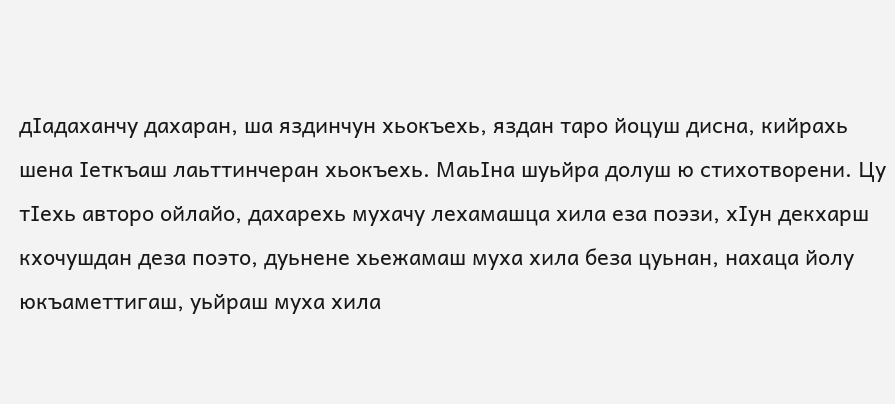дIадаханчу дахаран, ша яздинчун хьокъехь, яздан таро йоцуш дисна, кийрахь шена Iеткъаш лаьттинчеран хьокъехь. МаьIна шуьйра долуш ю стихотворени. Цу тIехь авторо ойлайо, дахарехь мухачу лехамашца хила еза поэзи, хIун декхарш кхочушдан деза поэто, дуьнене хьежамаш муха хила беза цуьнан, нахаца йолу юкъаметтигаш, уьйраш муха хила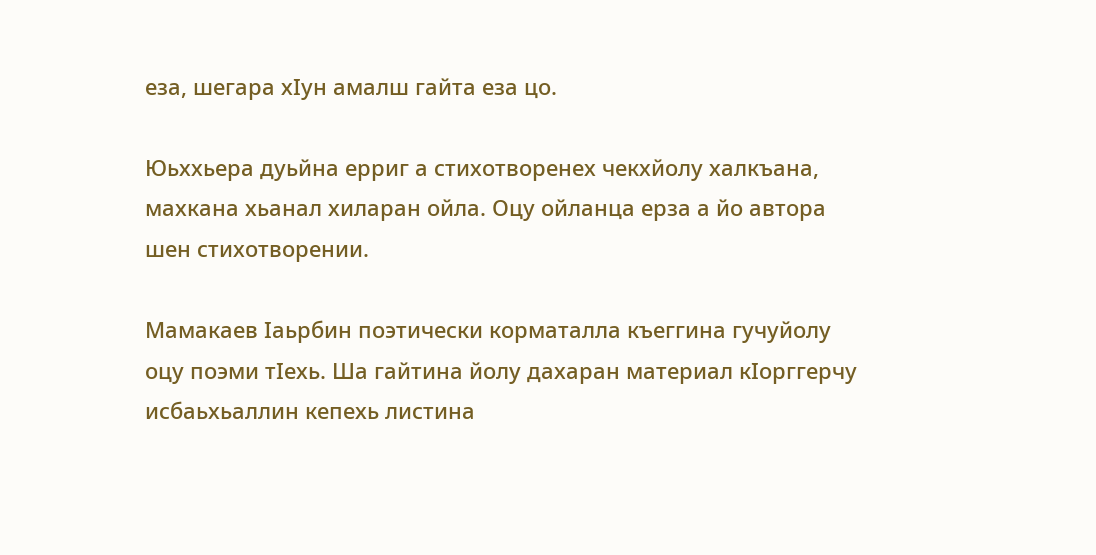еза, шегара хIун амалш гайта еза цо.

Юьххьера дуьйна ерриг а стихотворенех чекхйолу халкъана, махкана хьанал хиларан ойла. Оцу ойланца ерза а йо автора шен стихотворении.

Мамакаев Iаьрбин поэтически корматалла къеггина гучуйолу оцу поэми тIехь. Ша гайтина йолу дахаран материал кIорггерчу исбаьхьаллин кепехь листина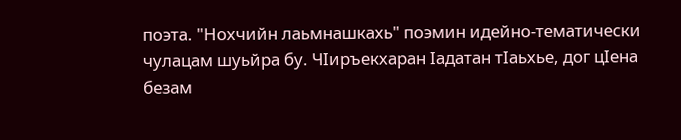поэта. "Нохчийн лаьмнашкахь" поэмин идейно-тематически чулацам шуьйра бу. ЧIиръекхаран Iадатан тIаьхье, дог цIена безам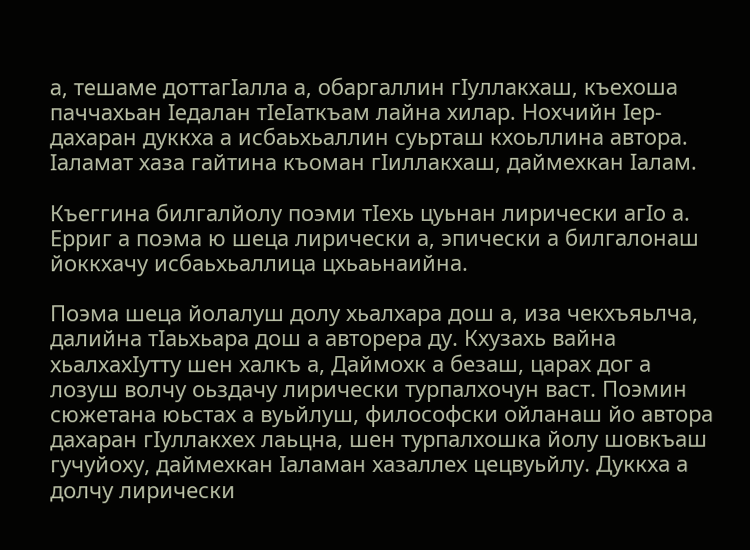а, тешаме доттагIалла а, обаргаллин гIуллакхаш, къехоша паччахьан Iедалан тIеIаткъам лайна хилар. Нохчийн Iер-дахаран дуккха а исбаьхьаллин суьрташ кхоьллина автора. Iаламат хаза гайтина къоман гIиллакхаш, даймехкан Iалам.

Къеггина билгалйолу поэми тIехь цуьнан лирически агIо а. Ерриг а поэма ю шеца лирически а, эпически а билгалонаш йоккхачу исбаьхьаллица цхьаьнаийна.

Поэма шеца йолалуш долу хьалхара дош а, иза чекхъяьлча, далийна тIаьхьара дош а авторера ду. Кхузахь вайна хьалхахIутту шен халкъ а, Даймохк а безаш, царах дог а лозуш волчу оьздачу лирически турпалхочун васт. Поэмин сюжетана юьстах а вуьйлуш, философски ойланаш йо автора дахаран гIуллакхех лаьцна, шен турпалхошка йолу шовкъаш гучуйоху, даймехкан Iаламан хазаллех цецвуьйлу. Дуккха а долчу лирически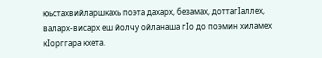юьстахвийларшкахь поэта дахарх, безамах, доттагIаллех, валарх-висарх еш йолчу ойланаша гIо до поэмин хиламех кIорггара кхета.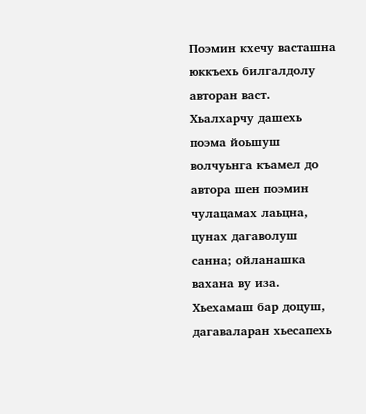Поэмин кхечу васташна юккъехь билгалдолу авторан васт. Хьалхарчу дашехь поэма йоьшуш волчуьнга къамел до автора шен поэмин чулацамах лаьцна, цунах дагаволуш санна; ойланашка вахана ву иза. Хьехамаш бар доцуш, дагаваларан хьесапехь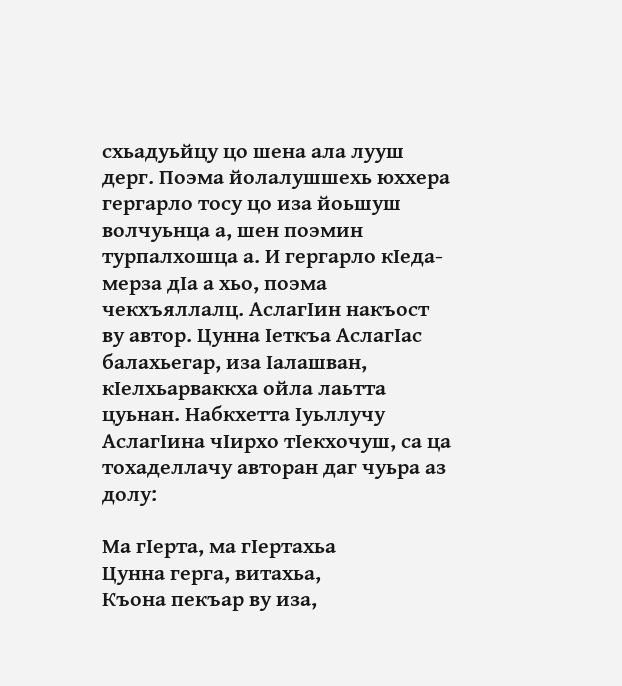схьадуьйцу цо шена ала лууш дерг. Поэма йолалушшехь юххера гергарло тосу цо иза йоьшуш волчуьнца а, шен поэмин турпалхошца а. И гергарло кIеда-мерза дIа а хьо, поэма чекхъяллалц. АслагIин накъост ву автор. Цунна Iеткъа АслагIас балахьегар, иза Iалашван, кIелхьарваккха ойла лаьтта цуьнан. Набкхетта Iуьллучу АслагIина чIирхо тIекхочуш, са ца тохаделлачу авторан даг чуьра аз долу:

Ма гIерта, ма гIертахьа
Цунна герга, витахьа,
Къона пекъар ву иза,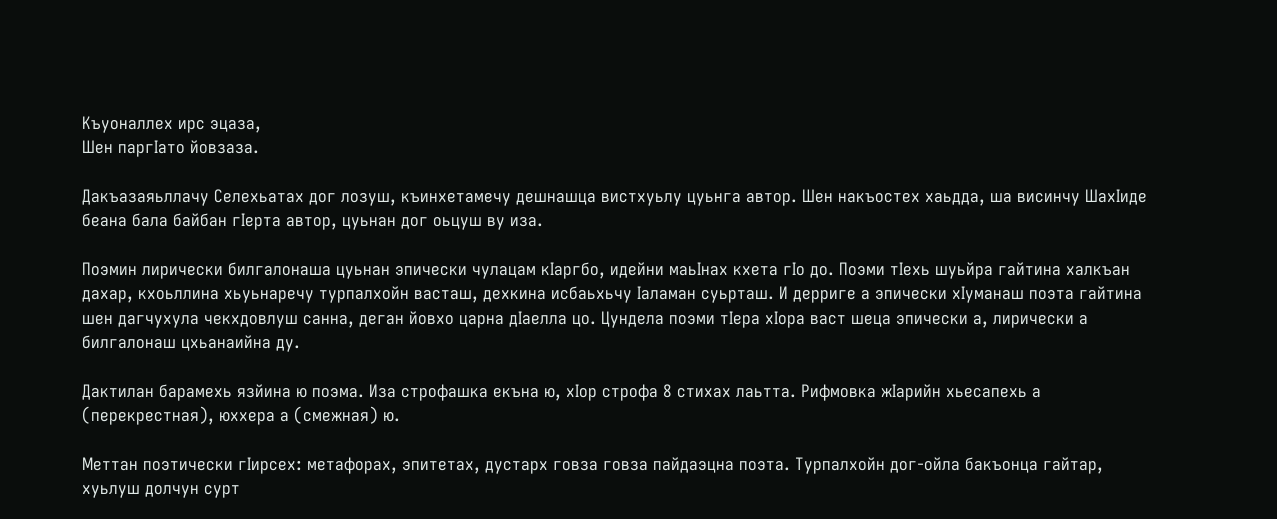Къуоналлех ирс эцаза,
Шен паргIато йовзаза.

Дакъазаяьллачу Селехьатах дог лозуш, къинхетамечу дешнашца вистхуьлу цуьнга автор. Шен накъостех хаьдда, ша висинчу ШахIиде беана бала байбан гIерта автор, цуьнан дог оьцуш ву иза.

Поэмин лирически билгалонаша цуьнан эпически чулацам кIаргбо, идейни маьIнах кхета гIо до. Поэми тIехь шуьйра гайтина халкъан дахар, кхоьллина хьуьнаречу турпалхойн васташ, дехкина исбаьхьчу Iаламан суьрташ. И дерриге а эпически хIуманаш поэта гайтина шен дагчухула чекхдовлуш санна, деган йовхо царна дIаелла цо. Цундела поэми тIера хIора васт шеца эпически а, лирически а билгалонаш цхьанаийна ду.

Дактилан барамехь язйина ю поэма. Иза строфашка екъна ю, хIор строфа 8 стихах лаьтта. Рифмовка жIарийн хьесапехь а (перекрестная), юххера а (смежная) ю.

Меттан поэтически гIирсех: метафорах, эпитетах, дустарх говза говза пайдаэцна поэта. Турпалхойн дог-ойла бакъонца гайтар, хуьлуш долчун сурт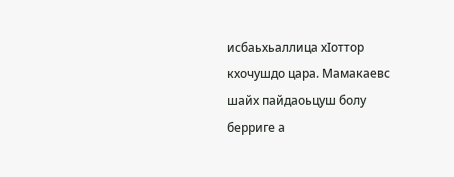исбаьхьаллица хIоттор кхочушдо цара. Мамакаевс шайх пайдаоьцуш болу берриге а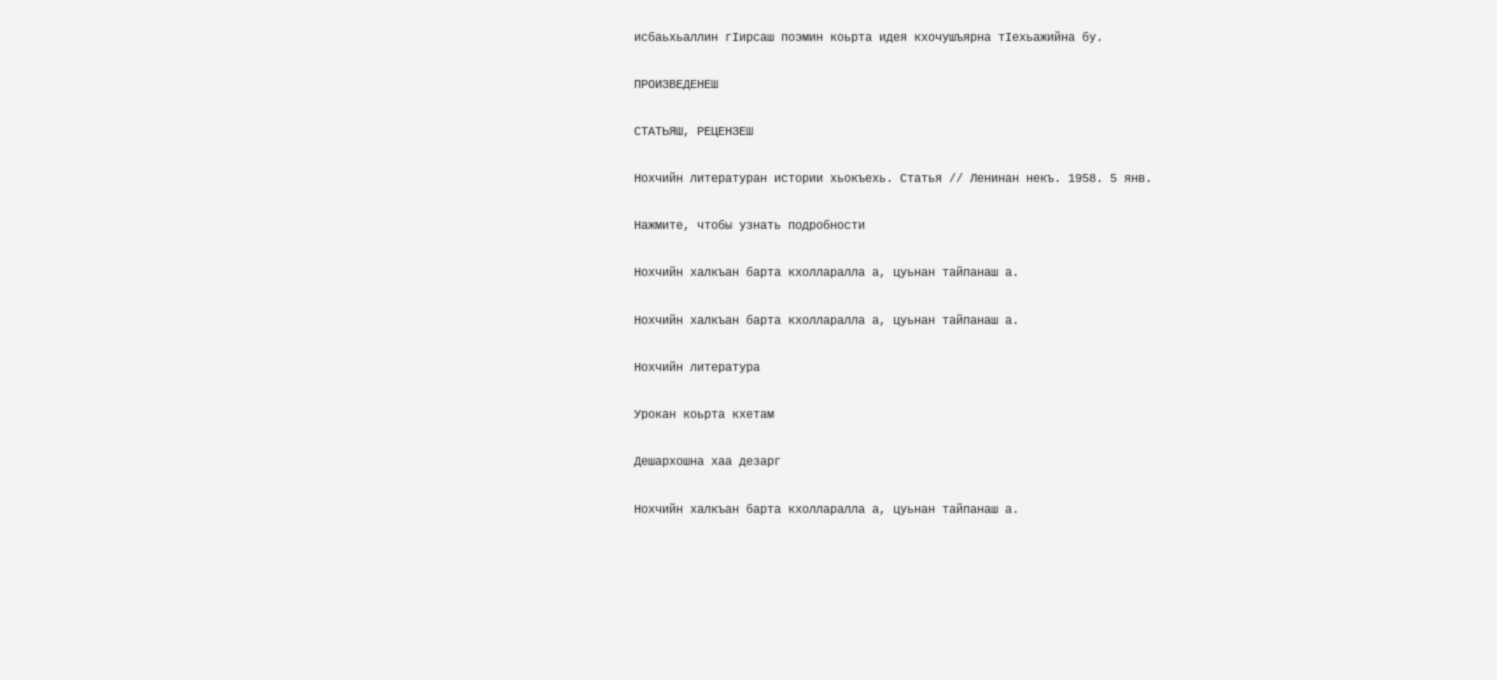исбаьхьаллин гIирсаш поэмин коьрта идея кхочушъярна тIехьажийна бу.

ПРОИЗВЕДЕНЕШ

СТАТЬЯШ, РЕЦЕНЗЕШ

Нохчийн литературан истории хьокъехь. Статья // Ленинан некъ. 1958. 5 янв.

Нажмите, чтобы узнать подробности

Нохчийн халкъан барта кхолларалла а, цуьнан тайпанаш а.

Нохчийн халкъан барта кхолларалла а, цуьнан тайпанаш а.

Нохчийн литература

Урокан коьрта кхетам

Дешархошна хаа дезарг

Нохчийн халкъан барта кхолларалла а, цуьнан тайпанаш а.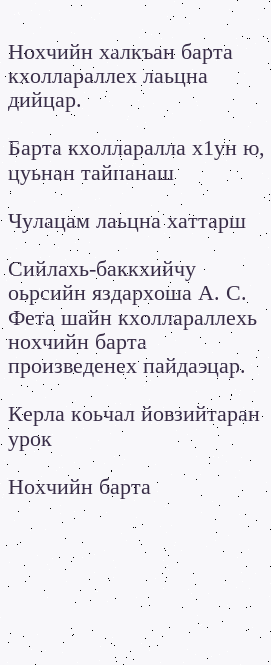Нохчийн халкъан барта кхоллараллех лаьцна дийцар.

Барта кхолларалла х1ун ю, цуьнан тайпанаш

Чулацам лаьцна хаттарш

Сийлахь-баккхийчу оьрсийн яздархоша А. С. Фета шайн кхоллараллехь нохчийн барта произведенех пайдаэцар.

Керла коьчал йовзийтаран урок

Нохчийн барта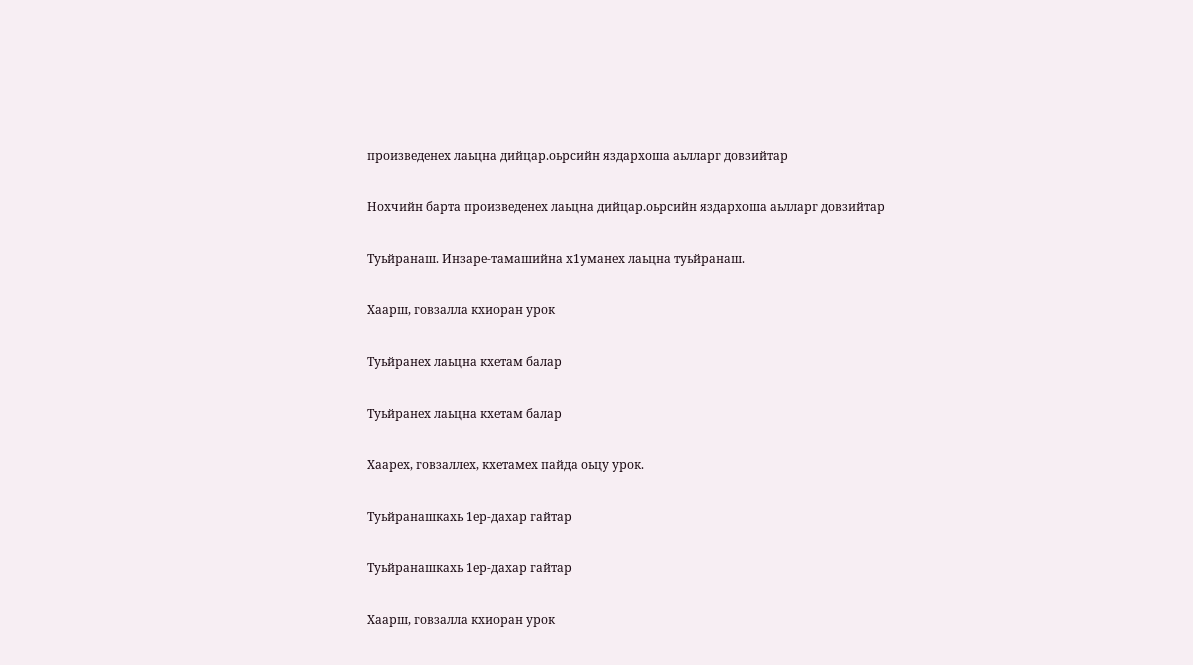произведенех лаьцна дийцар.оьрсийн яздархоша аьлларг довзийтар

Нохчийн барта произведенех лаьцна дийцар.оьрсийн яздархоша аьлларг довзийтар

Туьйранаш. Инзаре-тамашийна х1уманех лаьцна туьйранаш.

Хаарш, говзалла кхиоран урок

Туьйранех лаьцна кхетам балар

Туьйранех лаьцна кхетам балар

Хаарех, говзаллех, кхетамех пайда оьцу урок.

Туьйранашкахь 1ер-дахар гайтар

Туьйранашкахь 1ер-дахар гайтар

Хаарш, говзалла кхиоран урок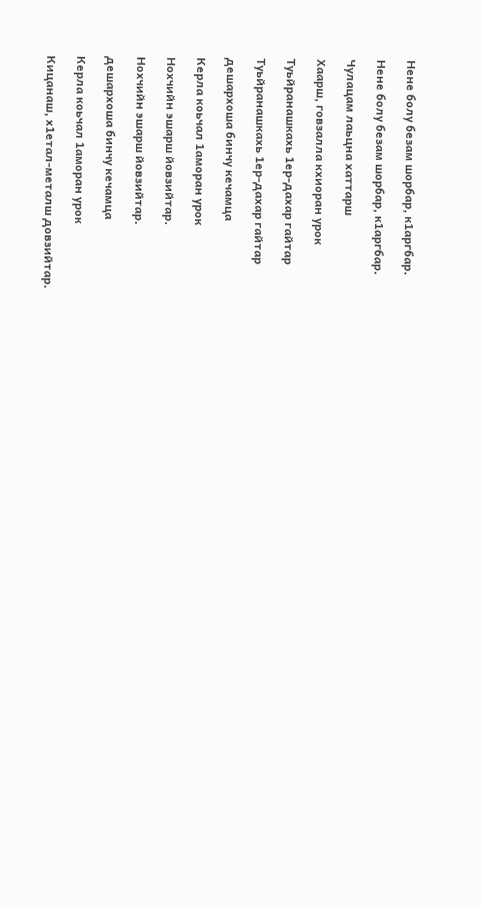Нене болу безам шорбар, к1аргбар.

Нене болу безам шорбар, к1аргбар.

Чулацам лаьцна хаттарш

Хаарш, говзалла кхиоран урок

Туьйранашкахь 1ер-дахар гайтар

Туьйранашкахь 1ер-дахар гайтар

дешархоша бинчу кечамца

Керла коьчал 1аморан урок

Нохчийн эшарш йовзийтар.

Нохчийн эшарш йовзийтар.

дешархоша бинчу кечамца

Керла коьчал 1аморан урок

Кицанаш, х1етал-металш довзийтар.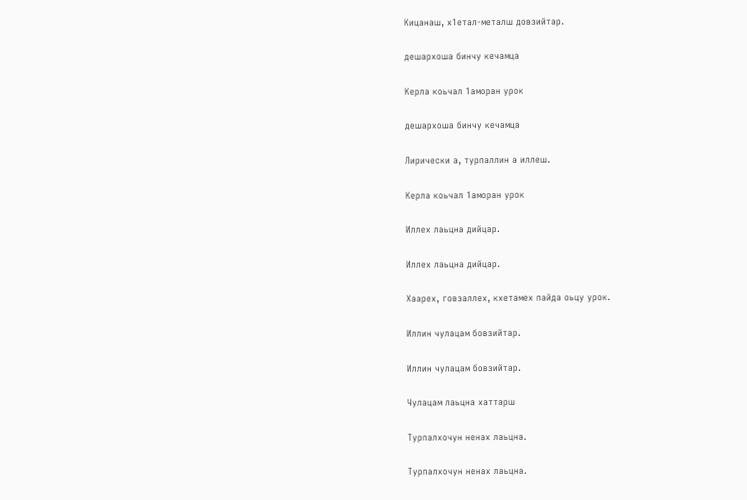Кицанаш, х1етал-металш довзийтар.

дешархоша бинчу кечамца

Керла коьчал 1аморан урок

дешархоша бинчу кечамца

Лирически а, турпаллин а иллеш.

Керла коьчал 1аморан урок

Иллех лаьцна дийцар.

Иллех лаьцна дийцар.

Хаарех, говзаллех, кхетамех пайда оьцу урок.

Иллин чулацам бовзийтар.

Иллин чулацам бовзийтар.

Чулацам лаьцна хаттарш

Турпалхочун ненах лаьцна.

Турпалхочун ненах лаьцна.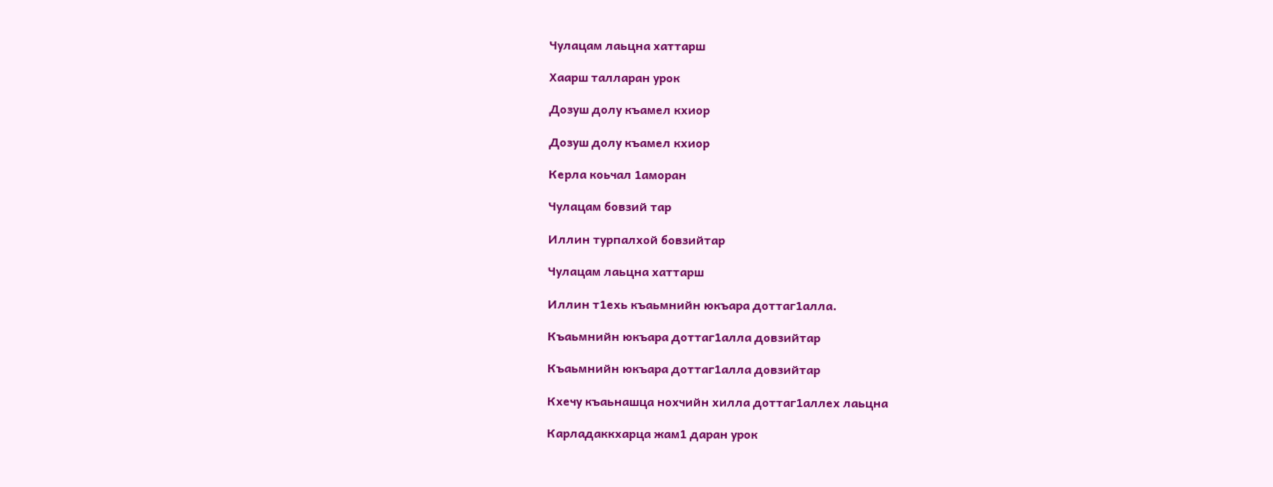Чулацам лаьцна хаттарш

Хаарш талларан урок

Дозуш долу къамел кхиор

Дозуш долу къамел кхиор

Керла коьчал 1аморан

Чулацам бовзий тар

Иллин турпалхой бовзийтар

Чулацам лаьцна хаттарш

Иллин т1ехь къаьмнийн юкъара доттаг1алла.

Къаьмнийн юкъара доттаг1алла довзийтар

Къаьмнийн юкъара доттаг1алла довзийтар

Кхечу къаьнашца нохчийн хилла доттаг1аллех лаьцна

Карладаккхарца жам1 даран урок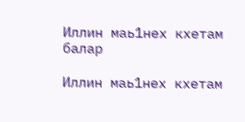Иллин маь1нех кхетам балар

Иллин маь1нех кхетам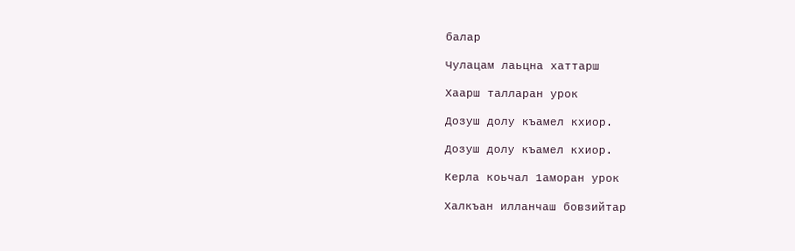балар

Чулацам лаьцна хаттарш

Хаарш талларан урок

Дозуш долу къамел кхиор.

Дозуш долу къамел кхиор.

Керла коьчал 1аморан урок

Халкъан илланчаш бовзийтар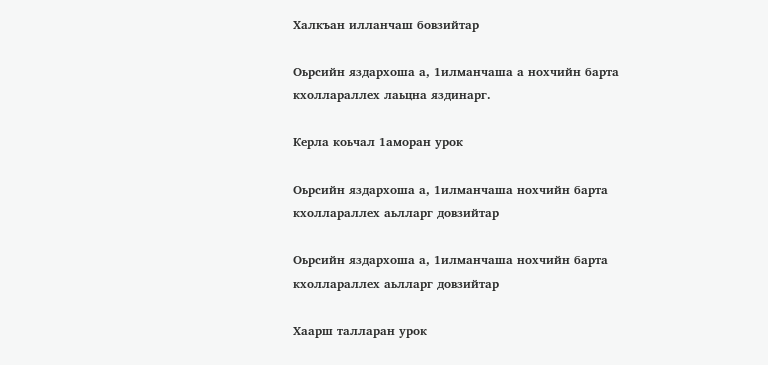Халкъан илланчаш бовзийтар

Оьрсийн яздархоша а, 1илманчаша а нохчийн барта кхоллараллех лаьцна яздинарг.

Керла коьчал 1аморан урок

Оьрсийн яздархоша а, 1илманчаша нохчийн барта кхоллараллех аьлларг довзийтар

Оьрсийн яздархоша а, 1илманчаша нохчийн барта кхоллараллех аьлларг довзийтар

Хаарш талларан урок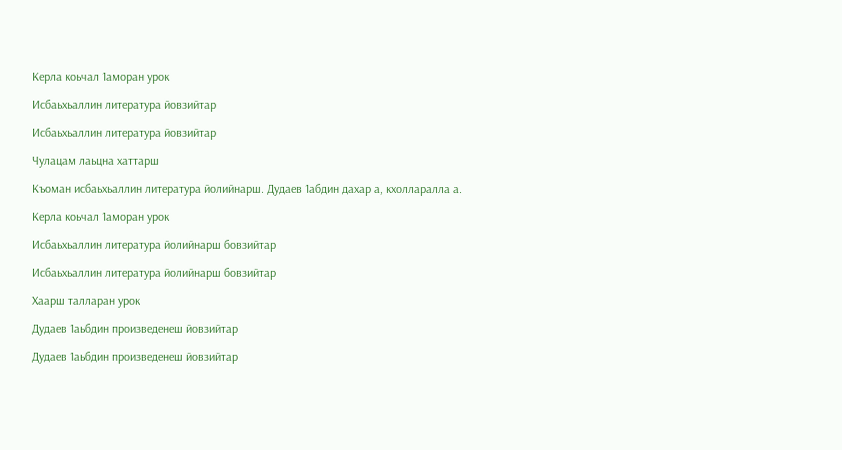Керла коьчал 1аморан урок

Исбаьхьаллин литература йовзийтар

Исбаьхьаллин литература йовзийтар

Чулацам лаьцна хаттарш

Къоман исбаьхьаллин литература йолийнарш. Дудаев 1абдин дахар а, кхолларалла а.

Керла коьчал 1аморан урок

Исбаьхьаллин литература йолийнарш бовзийтар

Исбаьхьаллин литература йолийнарш бовзийтар

Хаарш талларан урок

Дудаев 1аьбдин произведенеш йовзийтар

Дудаев 1аьбдин произведенеш йовзийтар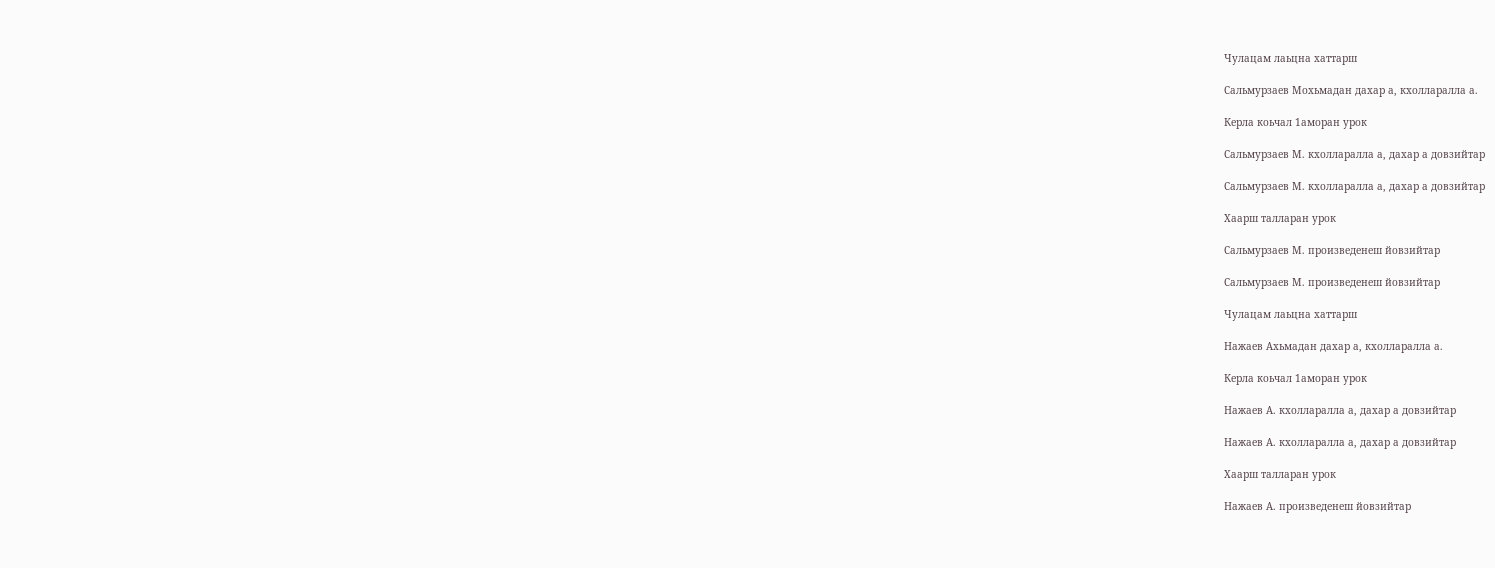Чулацам лаьцна хаттарш

Сальмурзаев Мохьмадан дахар а, кхолларалла а.

Керла коьчал 1аморан урок

Сальмурзаев М. кхолларалла а, дахар а довзийтар

Сальмурзаев М. кхолларалла а, дахар а довзийтар

Хаарш талларан урок

Сальмурзаев М. произведенеш йовзийтар

Сальмурзаев М. произведенеш йовзийтар

Чулацам лаьцна хаттарш

Нажаев Ахьмадан дахар а, кхолларалла а.

Керла коьчал 1аморан урок

Нажаев А. кхолларалла а, дахар а довзийтар

Нажаев А. кхолларалла а, дахар а довзийтар

Хаарш талларан урок

Нажаев А. произведенеш йовзийтар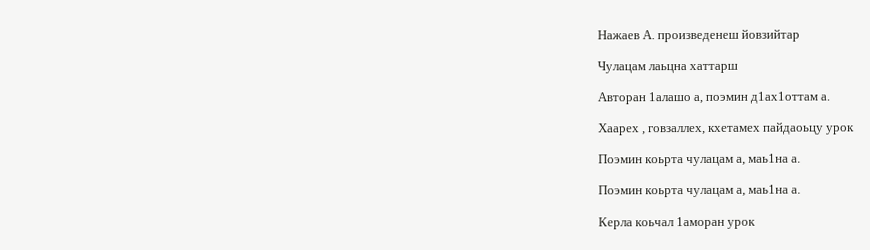Нажаев А. произведенеш йовзийтар

Чулацам лаьцна хаттарш

Авторан 1алашо а, поэмин д1ах1оттам а.

Хаарех , говзаллех, кхетамех пайдаоьцу урок

Поэмин коьрта чулацам а, маь1на а.

Поэмин коьрта чулацам а, маь1на а.

Керла коьчал 1аморан урок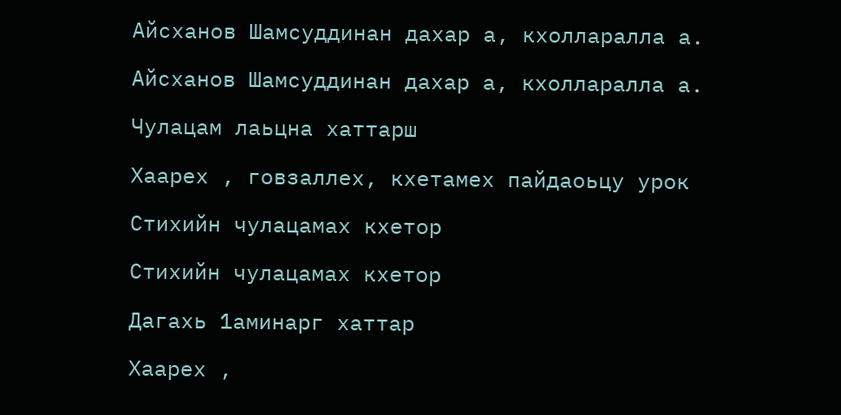Айсханов Шамсуддинан дахар а, кхолларалла а.

Айсханов Шамсуддинан дахар а, кхолларалла а.

Чулацам лаьцна хаттарш

Хаарех , говзаллех, кхетамех пайдаоьцу урок

Стихийн чулацамах кхетор

Стихийн чулацамах кхетор

Дагахь 1аминарг хаттар

Хаарех ,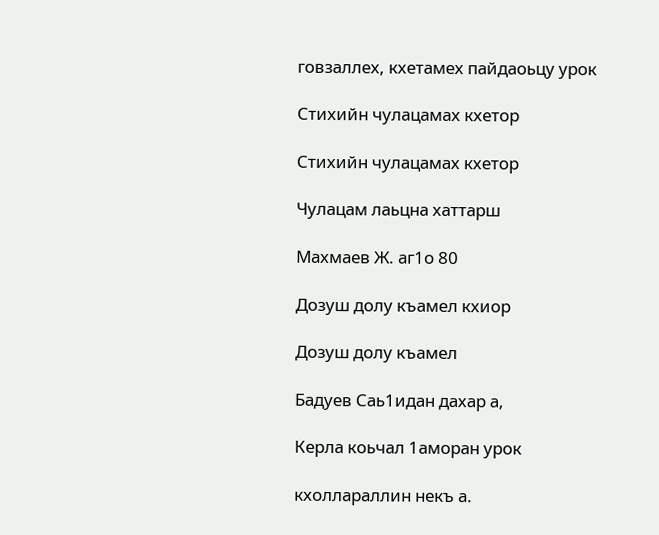говзаллех, кхетамех пайдаоьцу урок

Стихийн чулацамах кхетор

Стихийн чулацамах кхетор

Чулацам лаьцна хаттарш

Махмаев Ж. аг1о 80

Дозуш долу къамел кхиор

Дозуш долу къамел

Бадуев Саь1идан дахар а,

Керла коьчал 1аморан урок

кхоллараллин некъ а.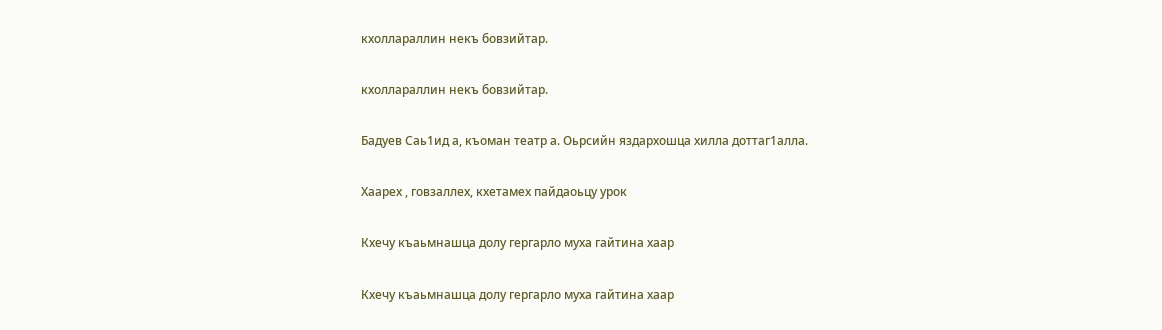кхоллараллин некъ бовзийтар.

кхоллараллин некъ бовзийтар.

Бадуев Саь1ид а, къоман театр а. Оьрсийн яздархошца хилла доттаг1алла.

Хаарех , говзаллех, кхетамех пайдаоьцу урок

Кхечу къаьмнашца долу гергарло муха гайтина хаар

Кхечу къаьмнашца долу гергарло муха гайтина хаар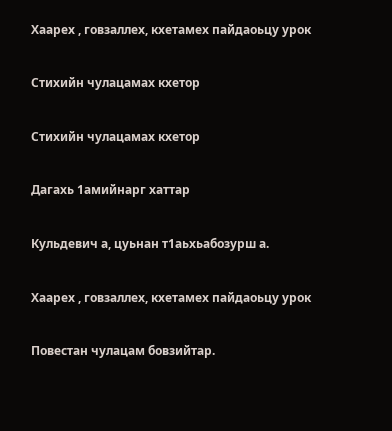Хаарех , говзаллех, кхетамех пайдаоьцу урок

Стихийн чулацамах кхетор

Стихийн чулацамах кхетор

Дагахь 1амийнарг хаттар

Кульдевич а, цуьнан т1аьхьабозурш а.

Хаарех , говзаллех, кхетамех пайдаоьцу урок

Повестан чулацам бовзийтар.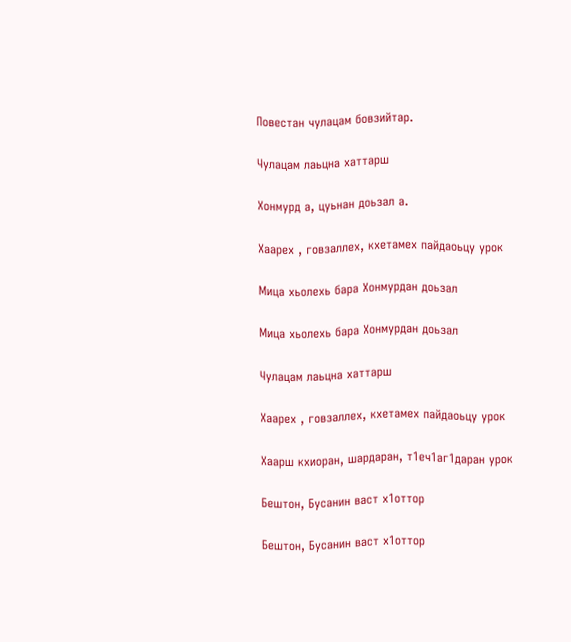Повестан чулацам бовзийтар.

Чулацам лаьцна хаттарш

Хонмурд а, цуьнан доьзал а.

Хаарех , говзаллех, кхетамех пайдаоьцу урок

Мица хьолехь бара Хонмурдан доьзал

Мица хьолехь бара Хонмурдан доьзал

Чулацам лаьцна хаттарш

Хаарех , говзаллех, кхетамех пайдаоьцу урок

Хаарш кхиоран, шардаран, т1еч1аг1даран урок

Бештон, Бусанин васт х1оттор

Бештон, Бусанин васт х1оттор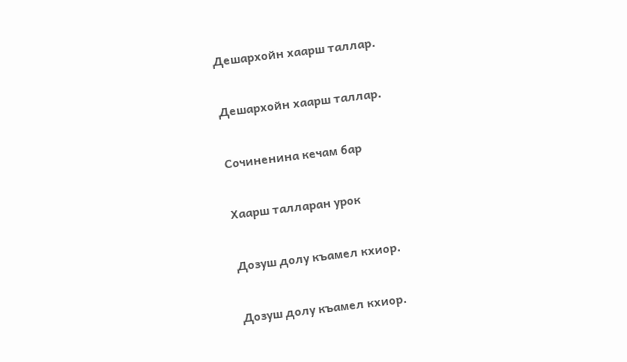Дешархойн хаарш таллар.

Дешархойн хаарш таллар.

Сочиненина кечам бар

Хаарш талларан урок

Дозуш долу къамел кхиор.

Дозуш долу къамел кхиор.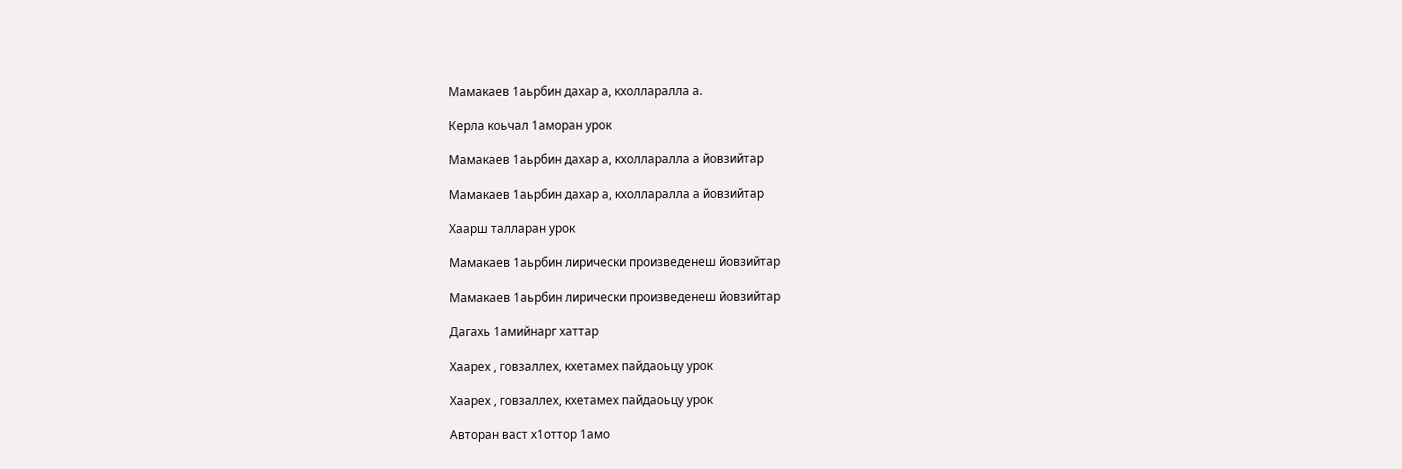Мамакаев 1аьрбин дахар а, кхолларалла а.

Керла коьчал 1аморан урок

Мамакаев 1аьрбин дахар а, кхолларалла а йовзийтар

Мамакаев 1аьрбин дахар а, кхолларалла а йовзийтар

Хаарш талларан урок

Мамакаев 1аьрбин лирически произведенеш йовзийтар

Мамакаев 1аьрбин лирически произведенеш йовзийтар

Дагахь 1амийнарг хаттар

Хаарех , говзаллех, кхетамех пайдаоьцу урок

Хаарех , говзаллех, кхетамех пайдаоьцу урок

Авторан васт х1оттор 1амо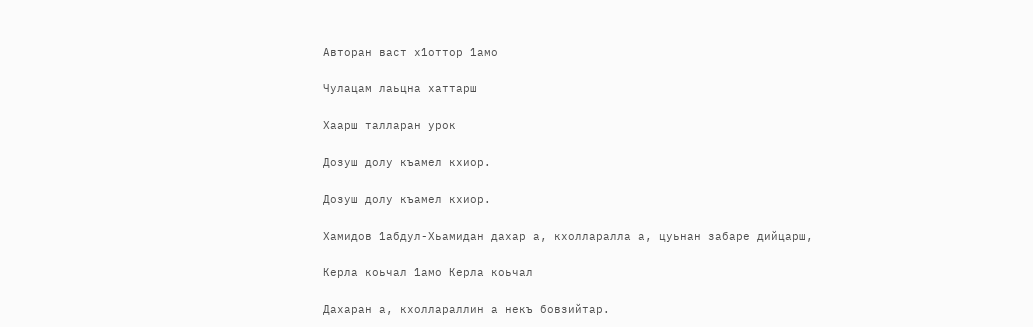Авторан васт х1оттор 1амо

Чулацам лаьцна хаттарш

Хаарш талларан урок

Дозуш долу къамел кхиор.

Дозуш долу къамел кхиор.

Хамидов 1абдул-Хьамидан дахар а, кхолларалла а, цуьнан забаре дийцарш,

Керла коьчал 1амо Керла коьчал

Дахаран а, кхоллараллин а некъ бовзийтар.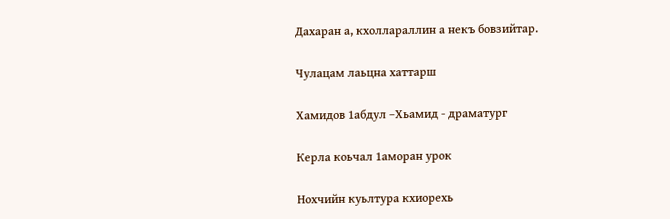Дахаран а, кхоллараллин а некъ бовзийтар.

Чулацам лаьцна хаттарш

Хамидов 1абдул –Хьамид - драматург

Керла коьчал 1аморан урок

Нохчийн куьлтура кхиорехь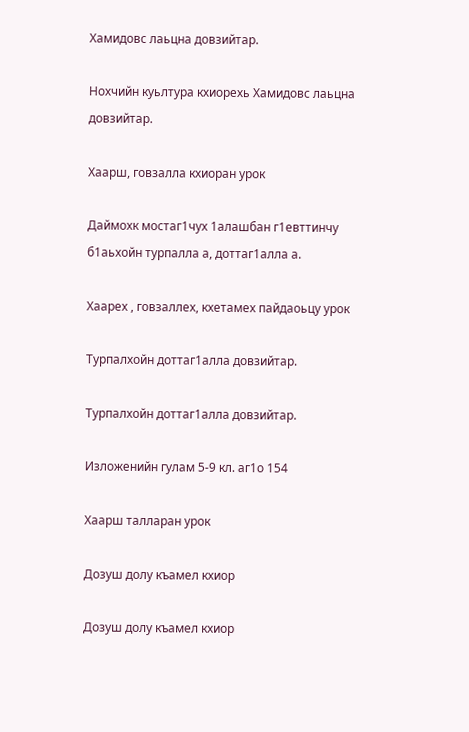Хамидовс лаьцна довзийтар.

Нохчийн куьлтура кхиорехь Хамидовс лаьцна довзийтар.

Хаарш, говзалла кхиоран урок

Даймохк мостаг1чух 1алашбан г1евттинчу б1аьхойн турпалла а, доттаг1алла а.

Хаарех , говзаллех, кхетамех пайдаоьцу урок

Турпалхойн доттаг1алла довзийтар.

Турпалхойн доттаг1алла довзийтар.

Изложенийн гулам 5-9 кл. аг1о 154

Хаарш талларан урок

Дозуш долу къамел кхиор

Дозуш долу къамел кхиор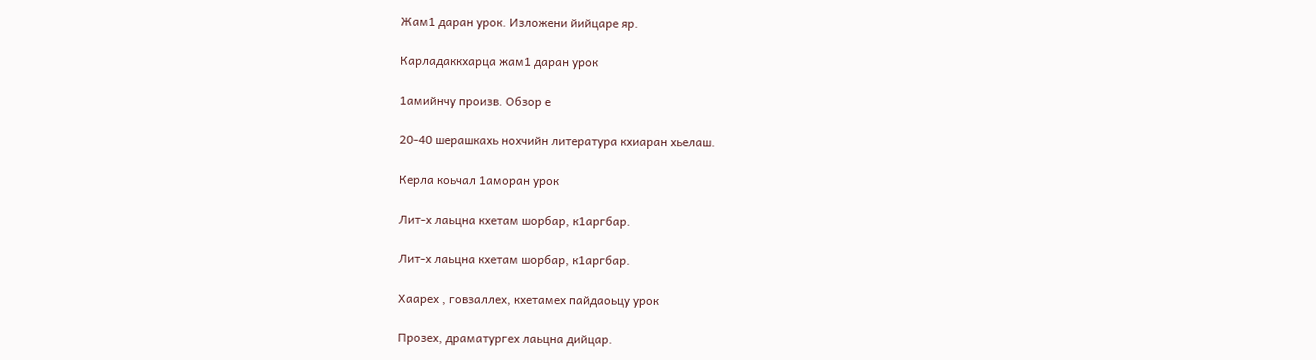Жам1 даран урок. Изложени йийцаре яр.

Карладаккхарца жам1 даран урок

1амийнчу произв. Обзор е

20-40 шерашкахь нохчийн литература кхиаран хьелаш.

Керла коьчал 1аморан урок

Лит-х лаьцна кхетам шорбар, к1аргбар.

Лит-х лаьцна кхетам шорбар, к1аргбар.

Хаарех , говзаллех, кхетамех пайдаоьцу урок

Прозех, драматургех лаьцна дийцар.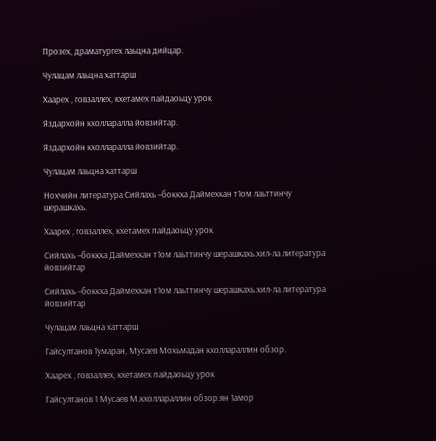Прозех, драматургех лаьцна дийцар.

Чулацам лаьцна хаттарш

Хаарех , говзаллех, кхетамех пайдаоьцу урок

Яздархойн кхолларалла йовзийтар.

Яздархойн кхолларалла йовзийтар.

Чулацам лаьцна хаттарш

Нохчийн литература Сийлахь –боккха Даймехкан т1ом лаьттинчу шерашкахь.

Хаарех , говзаллех, кхетамех пайдаоьцу урок

Сийлахь –боккха Даймехкан т1ом лаьттинчу шерашкахь.хил-ла литература йовзийтар

Сийлахь –боккха Даймехкан т1ом лаьттинчу шерашкахь.хил-ла литература йовзийтар

Чулацам лаьцна хаттарш

Гайсултанов 1умаран, Мусаев Мохьмадан кхоллараллин обзор.

Хаарех , говзаллех, кхетамех пайдаоьцу урок

Гайсултанов 1 Мусаев М.кхоллараллин обзор.ян 1амор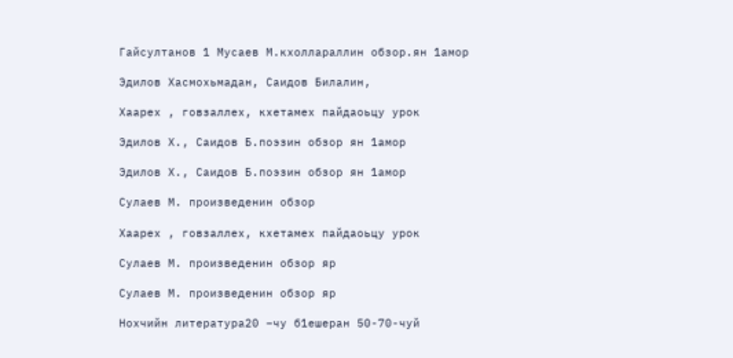Гайсултанов 1 Мусаев М.кхоллараллин обзор.ян 1амор

Эдилов Хасмохьмадан, Саидов Билалин,

Хаарех , говзаллех, кхетамех пайдаоьцу урок

Эдилов Х., Саидов Б.поэзин обзор ян 1амор

Эдилов Х., Саидов Б.поэзин обзор ян 1амор

Сулаев М. произведенин обзор

Хаарех , говзаллех, кхетамех пайдаоьцу урок

Сулаев М. произведенин обзор яр

Сулаев М. произведенин обзор яр

Нохчийн литература20 –чу б1ешеран 50-70-чуй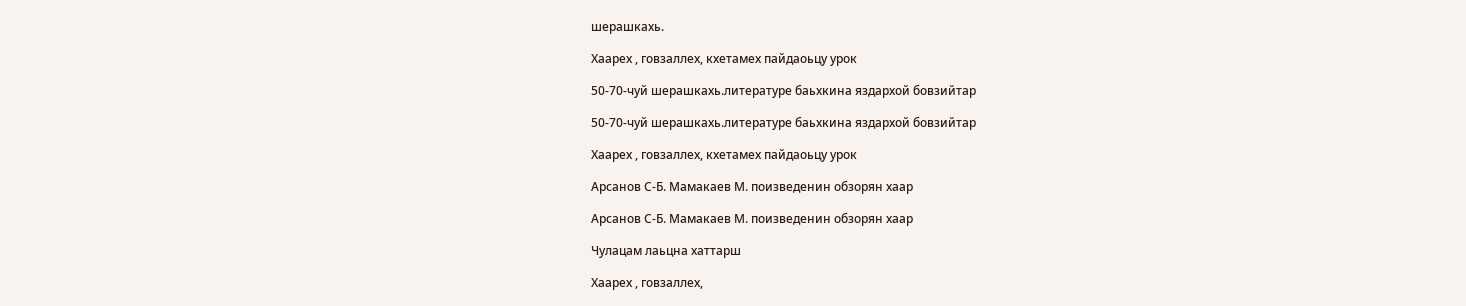шерашкахь.

Хаарех , говзаллех, кхетамех пайдаоьцу урок

50-70-чуй шерашкахь.литературе баьхкина яздархой бовзийтар

50-70-чуй шерашкахь.литературе баьхкина яздархой бовзийтар

Хаарех , говзаллех, кхетамех пайдаоьцу урок

Арсанов С-Б. Мамакаев М. поизведенин обзорян хаар

Арсанов С-Б. Мамакаев М. поизведенин обзорян хаар

Чулацам лаьцна хаттарш

Хаарех , говзаллех,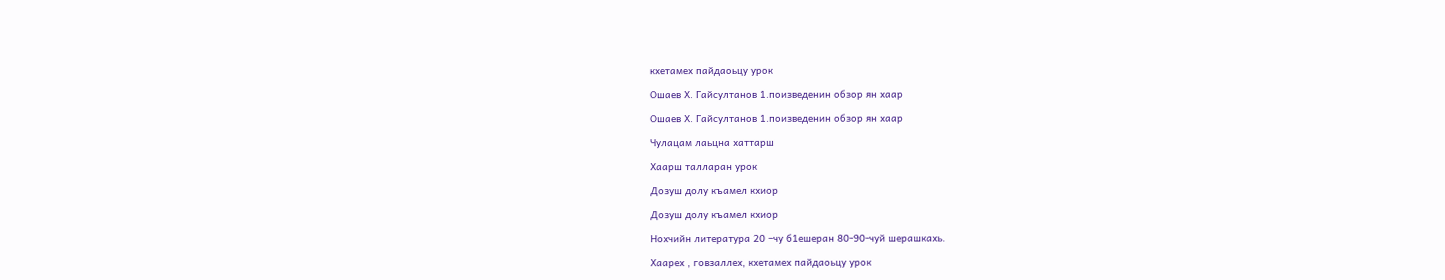кхетамех пайдаоьцу урок

Ошаев Х. Гайсултанов 1.поизведенин обзор ян хаар

Ошаев Х. Гайсултанов 1.поизведенин обзор ян хаар

Чулацам лаьцна хаттарш

Хаарш талларан урок

Дозуш долу къамел кхиор

Дозуш долу къамел кхиор

Нохчийн литература 20 –чу б1ешеран 80-90-чуй шерашкахь.

Хаарех , говзаллех, кхетамех пайдаоьцу урок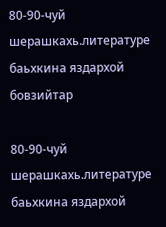80-90-чуй шерашкахь.литературе баьхкина яздархой бовзийтар

80-90-чуй шерашкахь.литературе баьхкина яздархой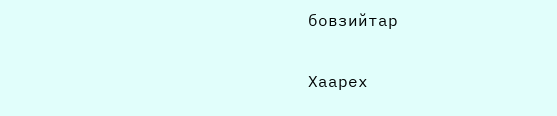бовзийтар

Хаарех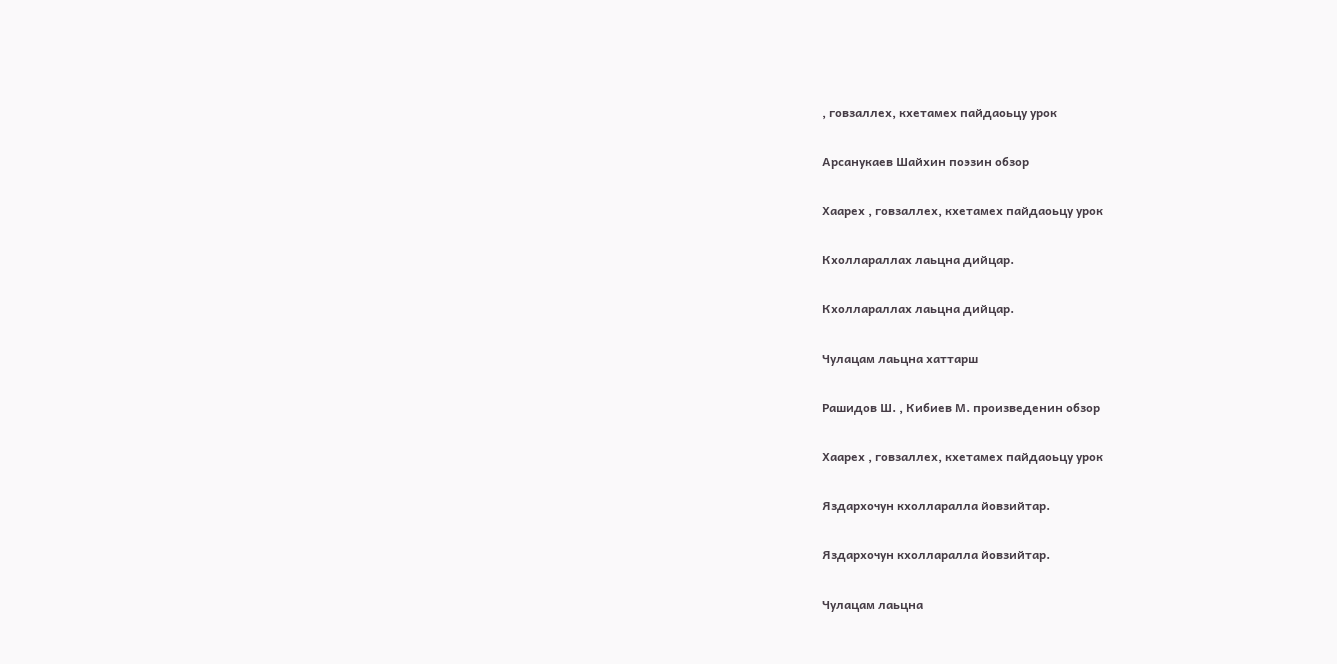, говзаллех, кхетамех пайдаоьцу урок

Арсанукаев Шайхин поэзин обзор

Хаарех , говзаллех, кхетамех пайдаоьцу урок

Кхоллараллах лаьцна дийцар.

Кхоллараллах лаьцна дийцар.

Чулацам лаьцна хаттарш

Рашидов Ш. , Кибиев М. произведенин обзор

Хаарех , говзаллех, кхетамех пайдаоьцу урок

Яздархочун кхолларалла йовзийтар.

Яздархочун кхолларалла йовзийтар.

Чулацам лаьцна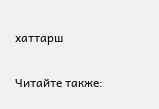хаттарш

Читайте также: